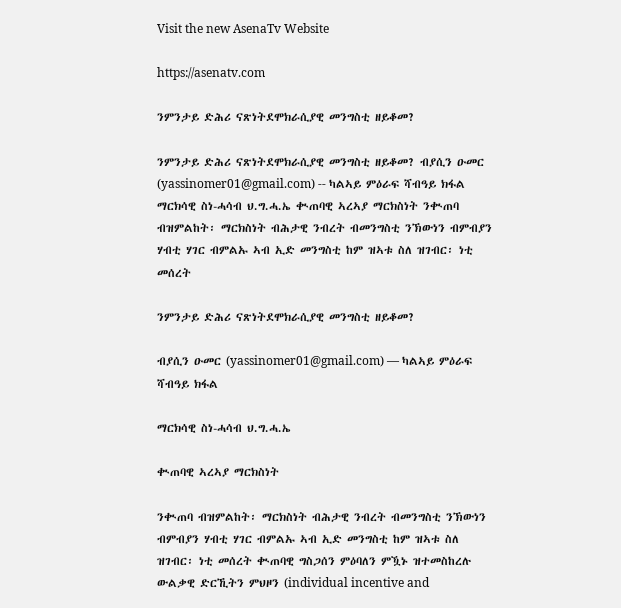Visit the new AsenaTv Website

https://asenatv.com

ንምንታይ ድሕሪ ናጽነትደሞክራሲያዊ መንግስቲ ዘይቆመ?

ንምንታይ ድሕሪ ናጽነትደሞክራሲያዊ መንግስቲ ዘይቆመ? ብያሲን ዑመር (yassinomer01@gmail.com) -- ካልኣይ ምዕራፍ ሻብዓይ ክፋል ማርክሳዊ ስነ-ሓሳብ ህ.ግ.ሓ.ኤ ቊጠባዊ ኣረኣያ ማርክስነት ንቊጠባ ብዝምልከት፡ ማርክስነት ብሕታዊ ንብረት ብመንግስቲ ንኽውነን ብምብያን ሃብቲ ሃገር ብምልኡ ኣብ ኢድ መንግስቲ ከም ዝኣቱ ስለ ዝገብር፡ ነቲ መሰረት

ንምንታይ ድሕሪ ናጽነትደሞክራሲያዊ መንግስቲ ዘይቆመ?

ብያሲን ዑመር (yassinomer01@gmail.com) — ካልኣይ ምዕራፍ ሻብዓይ ክፋል

ማርክሳዊ ስነ-ሓሳብ ህ.ግ.ሓ.ኤ

ቊጠባዊ ኣረኣያ ማርክስነት

ንቊጠባ ብዝምልከት፡ ማርክስነት ብሕታዊ ንብረት ብመንግስቲ ንኽውነን ብምብያን ሃብቲ ሃገር ብምልኡ ኣብ ኢድ መንግስቲ ከም ዝኣቱ ስለ ዝገብር፡ ነቲ መሰረት ቊጠባዊ ግስጋሰን ምዕባለን ምዃኑ ዝተመስከረሉ ውልቃዊ ድርኺትን ምህዞን (individual incentive and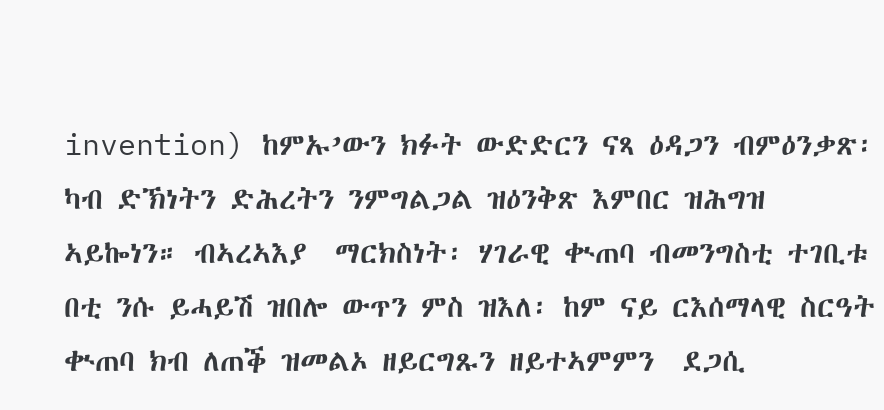invention) ከምኡ’ውን ክፉት ውድድርን ናጻ ዕዳጋን ብምዕንቃጽ፡ ካብ ድኽነትን ድሕረትን ንምግልጋል ዝዕንቅጽ እምበር ዝሕግዝ ኣይኰነን። ብኣረኣእያ  ማርክስነት፡ ሃገራዊ ቊጠባ ብመንግስቲ ተገቢቱ በቲ ንሱ ይሓይሽ ዝበሎ ውጥን ምስ ዝእለ፡ ከም ናይ ርእሰማላዊ ስርዓት ቊጠባ ክብ ለጠቕ ዝመልኦ ዘይርግጹን ዘይተኣምምን  ደጋሲ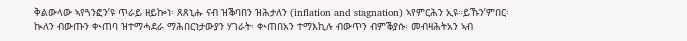ቅልውላው ኣየጓንፎን’ዩ ጥራይ ዘይኰነ፡ ጸጸኒሑ ናብ ዝቕባበን ዝሕታለን (inflation and stagnation) ኣየምርሕን ኢዩ።ይኹን’ምበር፡ ኲለን ብውጡን ቊጠባ ዝተማሓደራ ማሕበርነታውያን ሃገራት፡ ቊጠበአን ተማእኪሉ ብውጥን ብምቕያሱ፡ መብዛሕትአን ኣብ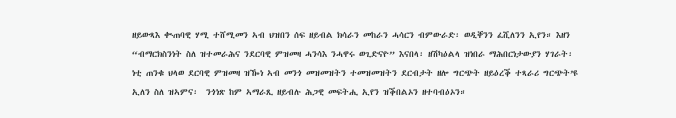ዘይውጻእ ቊጠባዊ ሃሚ ተሸሚመን ኣብ ህዝበን ሰፍ ዘይብል ክሳራን መከራን ሓሳርን ብምውራድ፡ ወዲቐንን ፈሺለንን ኢየን። እዘን “ብማርክስንነት ስለ ዝተመራሕና ንደርባዊ ምዝመዛ ሓንሳእ ንሓዋሩ ወጊድናዮ” እናበላ፡ ዘሽካዕልላ ዝነበራ ማሕበርነታውያን ሃገራት፡ ነቲ ጠንቁ ህላወ ደርባዊ ምዝመዛ ዝዀነ ኣብ መንጎ መዝመዝትን ተመዝመዝትን ደርብታት ዘሎ ግርጭት ዘይዕረቕ ተጻራሪ ግርጭት’ዩ  ኢለን ስለ ዝኣምና፡  ንጎነጽ ከም ኣማራጺ ዘይብሉ ሕጋዊ መፍትሒ ኢየን ዝቕበልኦን ዘተባብዕኦን።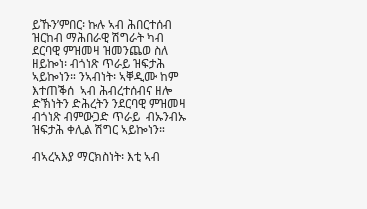ይኹን’ምበር፡ ኩሉ ኣብ ሕበርተሰብ ዝርከብ ማሕበራዊ ሽግራት ካብ ደርባዊ ምዝመዛ ዝመንጨወ ስለ ዘይኰነ፡ ብጎነጽ ጥራይ ዝፍታሕ ኣይኰነን። ንኣብነት፡ ኣቐዲሙ ከም እተጠቕሰ  ኣብ ሕብረተሰብና ዘሎ ድኽነትን ድሕረትን ንደርባዊ ምዝመዛ ብጎነጽ ብምውጋድ ጥራይ  ብኡንብኡ ዝፍታሕ ቀሊል ሽግር ኣይኰነን።

ብኣረኣእያ ማርክስነት፡ እቲ ኣብ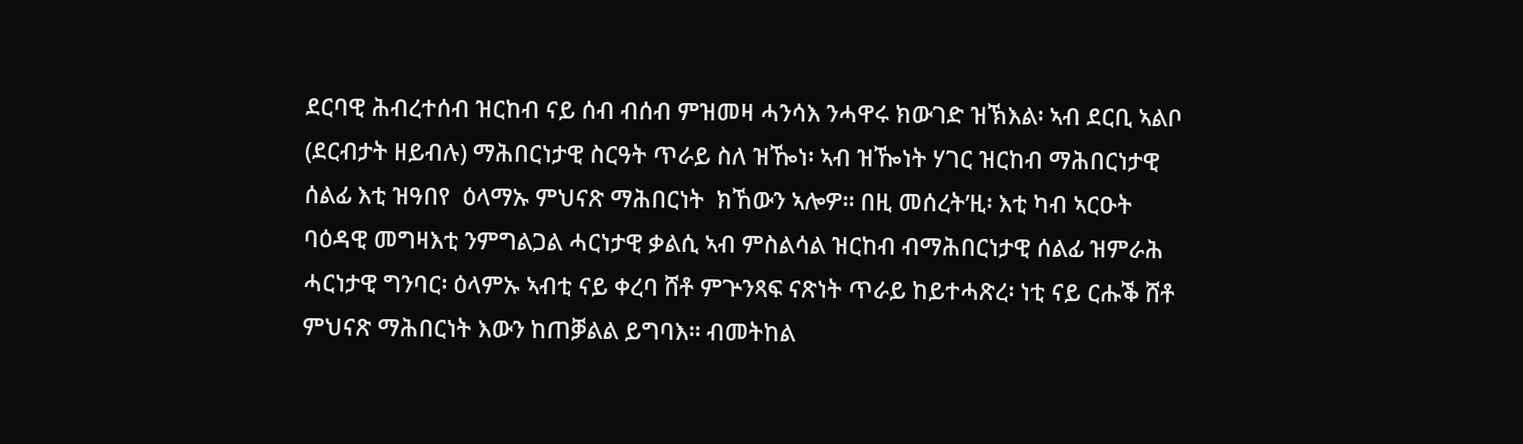ደርባዊ ሕብረተሰብ ዝርከብ ናይ ሰብ ብሰብ ምዝመዛ ሓንሳእ ንሓዋሩ ክውገድ ዝኽእል፡ ኣብ ደርቢ ኣልቦ (ደርብታት ዘይብሉ) ማሕበርነታዊ ስርዓት ጥራይ ስለ ዝዀነ፡ ኣብ ዝዀነት ሃገር ዝርከብ ማሕበርነታዊ ሰልፊ እቲ ዝዓበየ  ዕላማኡ ምህናጽ ማሕበርነት  ክኸውን ኣሎዎ። በዚ መሰረት’ዚ፡ እቲ ካብ ኣርዑት ባዕዳዊ መግዛእቲ ንምግልጋል ሓርነታዊ ቃልሲ ኣብ ምስልሳል ዝርከብ ብማሕበርነታዊ ሰልፊ ዝምራሕ ሓርነታዊ ግንባር፡ ዕላምኡ ኣብቲ ናይ ቀረባ ሸቶ ምጕንጻፍ ናጽነት ጥራይ ከይተሓጽረ፡ ነቲ ናይ ርሑቕ ሸቶ ምህናጽ ማሕበርነት እውን ከጠቓልል ይግባእ። ብመትከል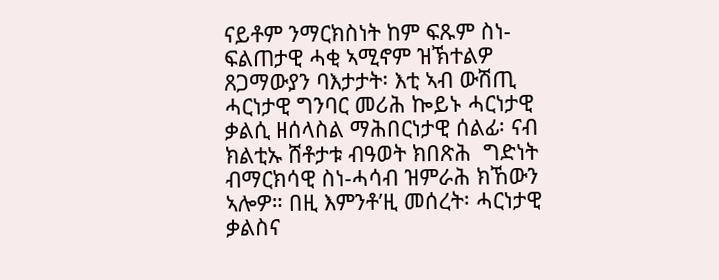ናይቶም ንማርክስነት ከም ፍጹም ስነ-ፍልጠታዊ ሓቂ ኣሚኖም ዝኽተልዎ ጸጋማውያን ባእታታት፡ እቲ ኣብ ውሽጢ ሓርነታዊ ግንባር መሪሕ ኰይኑ ሓርነታዊ ቃልሲ ዘሰላስል ማሕበርነታዊ ሰልፊ፡ ናብ ክልቲኡ ሸቶታቱ ብዓወት ክበጽሕ  ግድነት ብማርክሳዊ ስነ-ሓሳብ ዝምራሕ ክኸውን ኣሎዎ። በዚ እምንቶ’ዚ መሰረት፡ ሓርነታዊ ቃልስና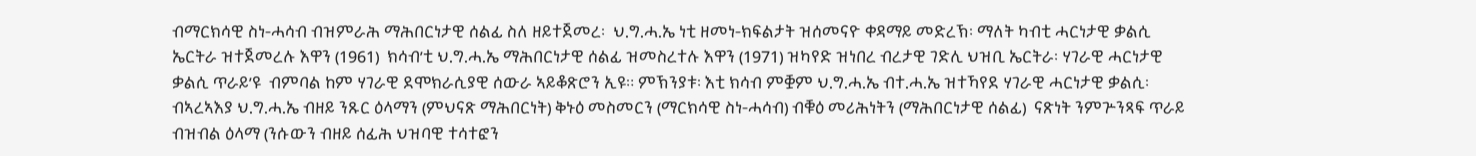ብማርክሳዊ ስነ-ሓሳብ ብዝምራሕ ማሕበርነታዊ ሰልፊ ስለ ዘይተጀመረ፡  ህ.ግ.ሓ.ኤ ነቲ ዘመነ-ክፍልታት ዝሰመናዮ ቀዳማይ መድረኽ፡ ማለት ካብቲ ሓርነታዊ ቃልሲ ኤርትራ ዝተጀመረሉ እዋን (1961)  ክሳብ’ቲ ህ.ግ.ሓ.ኤ ማሕበርነታዊ ሰልፊ ዝመስረተሉ እዋን (1971) ዝካየድ ዝነበረ ብረታዊ ገድሊ ህዝቢ ኤርትራ፡ ሃገራዊ ሓርነታዊ ቃልሲ ጥራይ’ዩ  ብምባል ከም ሃገራዊ ደሞክራሲያዊ ሰውራ ኣይቆጽሮን ኢዩ። ምኽንያቱ፡ እቲ ክሳብ ምቛም ህ.ግ.ሓ.ኤ ብተ.ሓ.ኤ ዝተኻየደ ሃገራዊ ሓርነታዊ ቃልሲ፡ ብኣረኣእያ ህ.ግ.ሓ.ኤ ብዘይ ንጹር ዕላማን (ምህናጽ ማሕበርነት) ቅኑዕ መስመርን (ማርክሳዊ ስነ-ሓሳብ) ብቑዕ መሪሕነትን (ማሕበርነታዊ ሰልፊ)  ናጽነት ንምጕንጻፍ ጥራይ ብዝብል ዕላማ (ንሱውን ብዘይ ሰፊሕ ህዝባዊ ተሳተፎን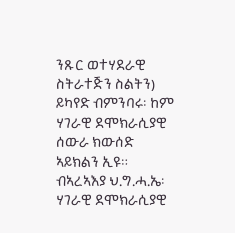ንጹር ወተሃደራዊ ስትራተጅን ስልትን) ይካየድ ብምንባሩ፡ ከም ሃገራዊ ደሞክራሲያዊ ሰውራ ክውሰድ ኣይክልን ኢዩ። ብኣረኣእያ ህ.ግ.ሓ.ኤ፡ ሃገራዊ ደሞክራሲያዊ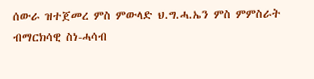ሰውራ ዝተጀመረ ምስ ምውላድ ህ.ግ.ሓ.ኤን ምስ ምምስራት ብማርክሳዊ ስነ-ሓሳብ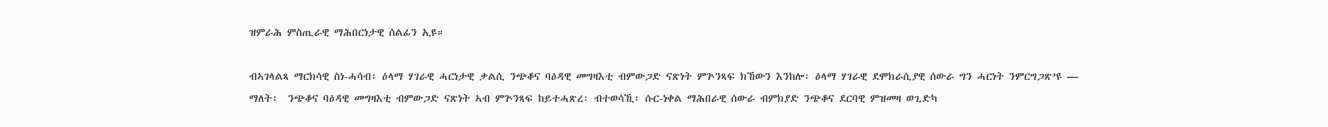ዝምራሕ ምስጢራዊ ማሕበርነታዊ ሰልፊን ኢዩ።

ብኣገላልጻ ማርክሳዊ ስነ-ሓሳብ፡ ዕላማ ሃገራዊ ሓርነታዊ ቃልሲ ንጭቆና ባዕዳዊ መግዛእቲ ብምውጋድ ናጽነት ምጕንጻፍ ክኸውን እንከሎ፡ ዕላማ ሃገራዊ ደሞክራሲያዊ ሰውራ ግን ሓርነት ንምርግጋጽ’ዩ — ማለት፡  ንጭቆና ባዕዳዊ መግዛእቲ ብምውጋድ ናጽነት ኣብ ምጕንጻፍ ከይተሓጽረ፡ ብተወሳኺ፡ ሱር-ነቀል ማሕበራዊ ሰውራ ብምክያድ ንጭቆና ደርባዊ ምዝመዛ ወጊድካ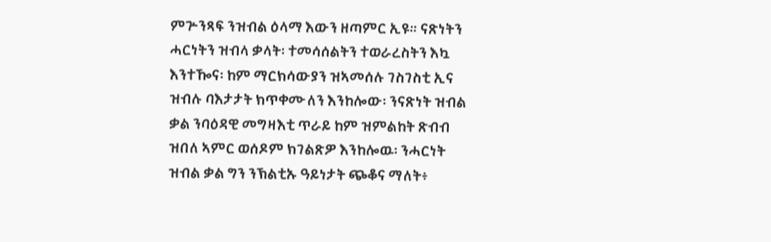ምጕንጻፍ ንዝብል ዕላማ እውን ዘጣምር ኢዩ። ናጽነትን ሓርነትን ዝብላ ቃላት፡ ተመሳሰልትን ተወራረስትን እኳ እንተዀና፡ ከም ማርክሳውያን ዝኣመሰሉ ገስገስቲ ኢና ዝብሉ ባእታታት ክጥቀሙለን እንከሎው፡ ንናጽነት ዝብል ቃል ንባዕዳዊ መግዛእቲ ጥራይ ከም ዝምልከት ጽብብ ዝበለ ኣምር ወሰዶም ክገልጽዎ እንከሎዉ፡ ንሓርነት ዝብል ቃል ግን ንኽልቲኡ ዓይነታት ጭቆና ማለት፥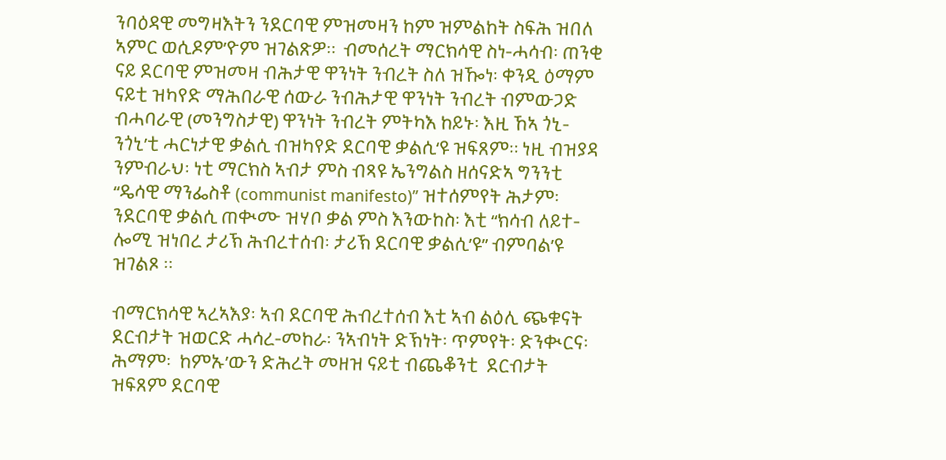ንባዕዳዊ መግዛእትን ንደርባዊ ምዝመዛን ከም ዝምልከት ስፍሕ ዝበለ ኣምር ወሲዶም’ዮም ዝገልጽዎ።  ብመሰረት ማርክሳዊ ስነ-ሓሳብ፡ ጠንቂ ናይ ደርባዊ ምዝመዛ ብሕታዊ ዋንነት ንብረት ስለ ዝዀነ፡ ቀንዲ ዕማም ናይቲ ዝካየድ ማሕበራዊ ሰውራ ንብሕታዊ ዋንነት ንብረት ብምውጋድ ብሓባራዊ (መንግስታዊ) ዋንነት ንብረት ምትካእ ከይኑ፡ እዚ ኸኣ ጎኒ-ንጎኒ’ቲ ሓርነታዊ ቃልሲ ብዝካየድ ደርባዊ ቃልሲ‘ዩ ዝፍጸም። ነዚ ብዝያዳ ንምብራህ፡ ነቲ ማርክስ ኣብታ ምስ ብጻዩ ኤንግልስ ዘሰናድኣ ግንንቲ “ዴሳዊ ማንፌስቶ (communist manifesto)” ዝተሰምየት ሕታም፡ ንደርባዊ ቃልሲ ጠቊሙ ዝሃቦ ቃል ምስ እንውከስ፡ እቲ “ክሳብ ለይተ-ሎሚ ዝነበረ ታሪኽ ሕብረተሰብ፡ ታሪኽ ደርባዊ ቃልሲ’ዩ” ብምባል’ዩ ዝገልጾ ።

ብማርክሳዊ ኣረኣእያ፡ ኣብ ደርባዊ ሕብረተሰብ እቲ ኣብ ልዕሊ ጭቁናት ደርብታት ዝወርድ ሓሳረ-መከራ፡ ንኣብነት ድኽነት፡ ጥምየት፡ ድንቊርና፡ ሕማም፡  ከምኡ’ውን ድሕረት መዘዝ ናይቲ ብጨቆንቲ  ደርብታት ዝፍጸም ደርባዊ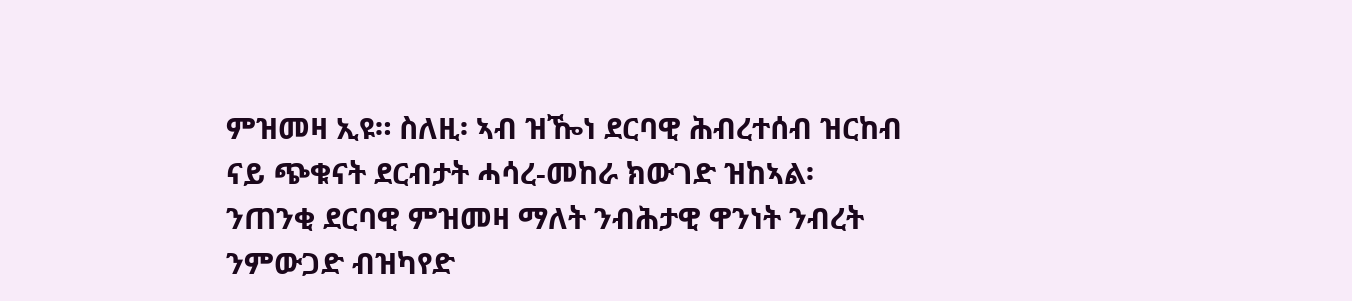ምዝመዛ ኢዩ። ስለዚ፡ ኣብ ዝዀነ ደርባዊ ሕብረተሰብ ዝርከብ ናይ ጭቁናት ደርብታት ሓሳረ-መከራ ክውገድ ዝከኣል፡ ንጠንቂ ደርባዊ ምዝመዛ ማለት ንብሕታዊ ዋንነት ንብረት ንምውጋድ ብዝካየድ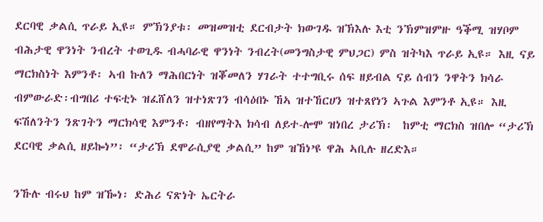ደርባዊ ቃልሲ ጥራይ ኢዩ። ምኽንያቱ፡ መዝመዝቲ ደርብታት ክውገዱ ዝኽእሉ እቲ ንኽምዝምዙ ዓቕሚ ዝሃቦም ብሕታዊ ዋንነት ንብረት ተወጊዱ ብሓባራዊ ዋንነት ንብረት(መንግስታዊ ምህጋር) ምስ ዝትካእ ጥራይ ኢዩ። እዚ ናይ ማርክስነት እምንቶ፡ ኣብ ኩለን ማሕበርነት ዝቖመለን ሃገራት ተተግቢሩ ሰፍ ዘይብል ናይ ሰብን ንዋትን ክሳራ ብምውራድ፡ብግበሪ ተፍቲኑ ዝፈሸለን ዝተነጽገን ብሳዕበኑ ኸኣ ዝተኸርሀን ዝተጸየነን ኣጉል እምንቶ ኢዩ። እዚ ፍሽለንትን ንጽገትን ማርክሳዊ እምንቶ፡ ብዘየማትእ ክሳብ ለይተ-ሎሞ ዝነበረ ታሪኽ፡  ከምቲ ማርክስ ዝበሎ “ታሪኽ ደርባዊ ቃልሲ ዘይኰነ”፡ “ታሪኽ ደሞራሲያዊ ቃልሲ” ከም ዝኸነ’ዩ ዋሕ ኣቢሉ ዘረድእ።

ንኹሉ ብሩህ ከም ዝዀነ፡ ድሕሪ ናጽነት ኤርትራ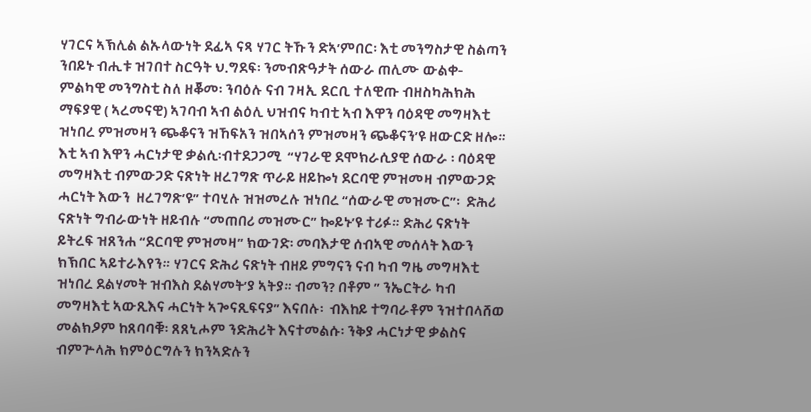ሃገርና ኣኽሊል ልኡላውነት ደፊኣ ናጻ ሃገር ትኹን ድኣ’ምበር፡ እቲ መንግስታዊ ስልጣን ንበይኑ ብሒቱ ዝገበተ ስርዓት ህ.ግደፍ፡ ንመብጽዓታት ሰውራ ጠሊሙ ውልቀ-ምልካዊ መንግስቲ ስለ ዘቖመ፡ ንባዕሉ ናብ ገዛኢ ደርቢ ተለዊጡ ብዘስካሕክሕ ማፍያዊ ( ኣረመናዊ) ኣገባብ ኣብ ልዕሊ ህዝብና ካብቲ ኣብ እዋን ባዕዳዊ መግዛእቲ ዝነበረ ምዝመዛን ጭቆናን ዝኸፍአን ዝበኣሰን ምዝመዛን ጭቆናን’ዩ ዘውርድ ዘሎ። እቲ ኣብ እዋን ሓርነታዊ ቃልሲ፡ብተደጋጋሚ  “ሃገራዊ ደሞክራሲያዊ ሰውራ ፡ ባዕዳዊ መግዛእቲ ብምውጋድ ናጽነት ዘረገግጽ ጥራይ ዘይኰነ ደርባዊ ምዝመዛ ብምውጋድ ሓርነት እውን  ዘረገግጽ’ዩ” ተባሂሉ ዝዝመረሉ ዝነበረ “ሰውራዊ መዝሙር”፡  ድሕሪ ናጽነት ግብራውነት ዘይብሉ “መጠበሪ መዝሙር” ኰይኑ’ዩ ተሪፉ። ድሕሪ ናጽነት ይትረፍ ዝጸንሐ “ደርባዊ ምዝመዛ” ክውገድ፡ መባእታዊ ሰብኣዊ መሰላት እውን ክኽበር ኣይተራእየን። ሃገርና ድሕሪ ናጽነት ብዘይ ምግናን ናብ ካብ ግዜ መግዛእቲ ዝነበረ ደልሃመት ዝብእስ ደልሃመት’ያ ኣትያ። ብመን? በቶም ” ንኤርትራ ካብ መግዛእቲ ኣውጺእና ሓርነት ኣጐናጺፍናያ” እናበሉ፡  ብእከይ ተግባራቶም ንዝተበላሸወ መልክዖም ከጸባባቑ፡ ጸጸኒሖም ንድሕሪት እናተመልሱ፡ ንቅያ ሓርነታዊ ቃልስና ብምጕላሕ ክምዕርግሉን ክንኣድሉን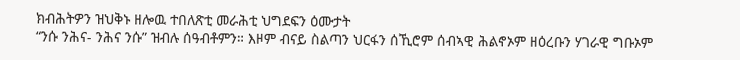ክብሕትዎን ዝህቅኑ ዘሎዉ ተበለጽቲ መራሕቲ ህግደፍን ዕሙታት
“ንሱ ንሕና- ንሕና ንሱ” ዝብሉ ሰዓብቶምን። እዞም ብናይ ስልጣን ህርፋን ሰኺሮም ሰብኣዊ ሕልኖኦም ዘዕረቡን ሃገራዊ ግቡኦም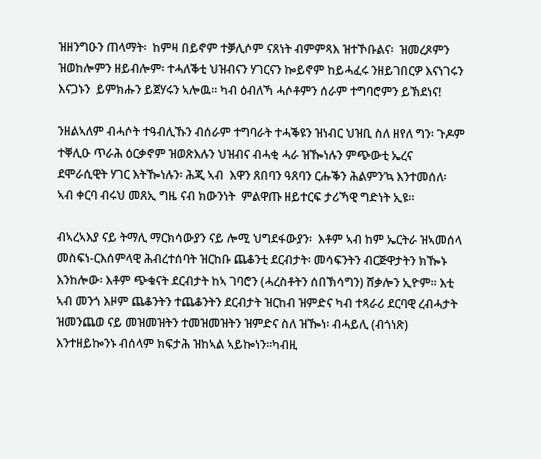ዝዘንግዑን ጠላማት፡  ከምዛ በይኖም ተቓሊሶም ናጸነት ብምምጻእ ዝተኾቡልና፡  ዝመረጾምን ዝወከሎምን ዘይብሎም፡ ተሓለቕቲ ህዝብናን ሃገርናን ኰይኖም ከይሓፈሩ ንዘይገበርዎ እናነገሩን እናጋኑን  ይምክሑን ይጀሃሩን ኣሎዉ። ካብ ዕብለኻ ሓሶቶምን ሰራም ተግባሮምን ይኽደነና!

ንዘልኣለም ብሓሶት ተዓብሊኹን ብሰራም ተግባራት ተሓቕዩን ዝነብር ህዝቢ ስለ ዘየለ ግን፡ ጉዶም ተቐሊዑ ጥራሕ ዕርቃኖም ዝወጽእሉን ህዝብና ብሓቂ ሓራ ዝዀነሉን ምጭውቲ ኤረና ደሞራሲዊት ሃገር እትዀነሉን፡ ሕጂ ኣብ  እዋን ጸበባን ዓጸባን ርሑቕን ሕልምን’ኳ እንተመሰለ፡ ኣብ ቀርባ ብሩህ መጸኢ ግዜ ናብ ክውንነት  ምልዋጡ ዘይተርፍ ታሪኻዊ ግድነት ኢዩ።

ብኣረኣእያ ናይ ትማሊ ማርክሳውያን ናይ ሎሚ ህግደፋውያን፡  እቶም ኣብ ከም ኤርትራ ዝኣመሰላ መስፍነ-ርእሰምላዊ ሕብረተሰባት ዝርከቡ ጨቆንቲ ደርብታት፡ መሳፍንትን ብርጅዋታትን ክዀኑ እንከሎው፡ እቶም ጭቁናት ደርብታት ከኣ ገባሮን (ሓረስቶትን ሰበኽሳግን) ሸቃሎን ኢዮም። እቲ ኣብ መንጎ እዞም ጨቆንትን ተጨቆንትን ደርብታት ዝርከብ ዝምድና ካብ ተጻራሪ ደርባዊ ረብሓታት ዝመንጨወ ናይ መዝመዝትን ተመዝመዝትን ዝምድና ስለ ዝዀነ፡ ብሓይሊ (ብጎነጽ) እንተዘይኰንኑ ብሰላም ክፍታሕ ዝከኣል ኣይኰነን።ካብዚ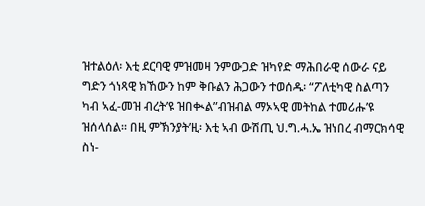ዝተልዕለ፡ እቲ ደርባዊ ምዝመዛ ንምውጋድ ዝካየድ ማሕበራዊ ሰውራ ናይ ግድን ጎነጻዊ ክኸውን ከም ቅቡልን ሕጋውን ተወሰዱ፡ “ፖለቲካዊ ስልጣን ካብ ኣፈ-መዝ ብረት’ዩ ዝበቊል”ብዝብል ማኦኣዊ መትከል ተመሪሑ’ዩ ዝሰላሰል። በዚ ምኽንያት’ዚ፡ እቲ ኣብ ውሽጢ ህ.ግ.ሓ.ኤ ዝነበረ ብማርክሳዊ ስነ-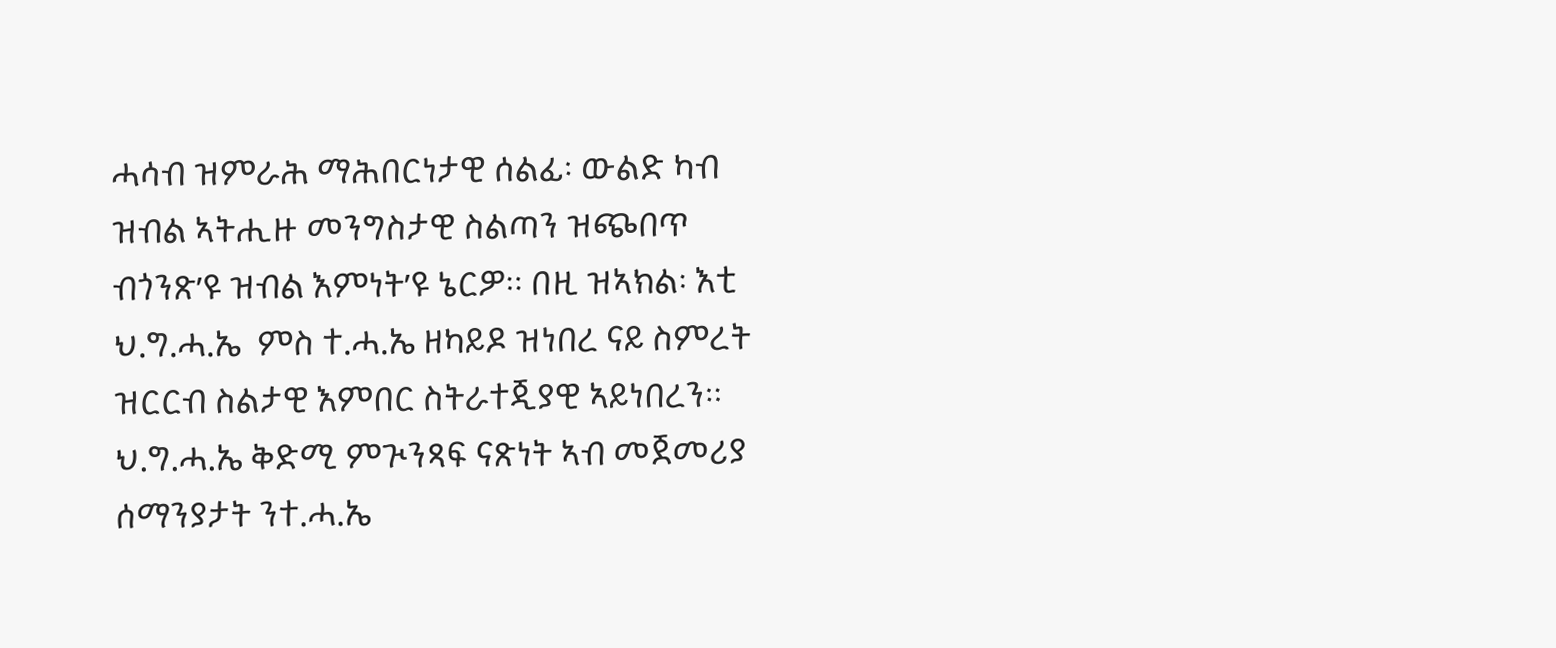ሓሳብ ዝምራሕ ማሕበርነታዊ ሰልፊ፡ ውልድ ካብ ዝብል ኣትሒዙ መንግስታዊ ስልጣን ዝጭበጥ ብጎንጽ’ዩ ዝብል እምነት’ዩ ኔርዎ። በዚ ዝኣክል፡ እቲ ህ.ግ.ሓ.ኤ  ምስ ተ.ሓ.ኤ ዘካይዶ ዝነበረ ናይ ስምረት ዝርርብ ስልታዊ እምበር ስትራተጂያዊ ኣይነበረን። ህ.ግ.ሓ.ኤ ቅድሚ ምጒንጻፍ ናጽነት ኣብ መጀመሪያ ሰማንያታት ንተ.ሓ.ኤ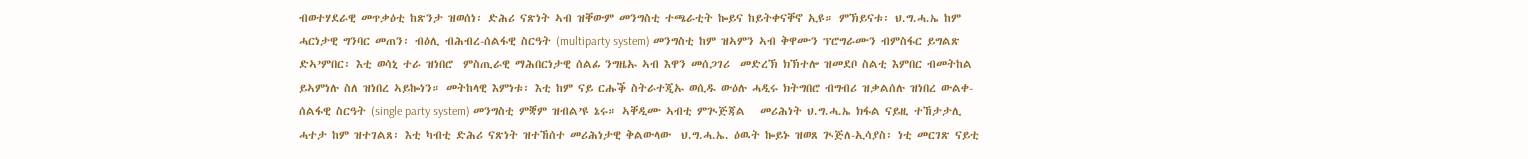ብወተሃደራዊ መጥቃዕቲ ከጽንታ ዝወሰነ፡ ድሕሪ ናጽነት ኣብ ዝቐውም መንግስቲ ተጫራቲት ኰይና ከይትቀናቐኖ ኢዩ። ምኽይናቱ፡ ህ.ግ.ሓ.ኤ ከም ሓርነታዊ ግንባር መጠን፡ ብዕሊ ብሕብረ-ሰልፋዊ ስርዓት (multiparty system) መንግስቲ ከም ዝኣምን ኣብ ቅዋሙን ፕሮግራሙን ብምስፋር ይግልጽ ድኣ’ምበር፡ እቲ ወሳኒ ተራ ዝነበሮ  ምስጢራዊ ማሕበርነታዊ ሰልፊ ንግዜኡ ኣብ እዋን መሰጋገሪ  መድረኽ ክኽተሎ ዝመደቦ ስልቲ እምበር ብመትከል ይኣምነሉ ስለ ዝነበረ ኣይኰነን። መትከላዊ እምነቱ፡ እቲ ከም ናይ ርሑቕ ስትራተጂኡ ወሲዱ ውዕሉ ሓዲሩ ክትግበሮ ብግብሪ ዝቃልሰሉ ዝነበረ ውልቀ-ሰልፋዊ ስርዓት (single party system) መንግስቲ ምቛም ዝብል’ዩ ኔሩ። ኣቐዲሙ ኣብቲ ምጒጅጃል   መሪሕነት ህ.ግ.ሓ.ኤ ክፋል ናይዚ ተኸታታሊ ሓተታ ከም ዝተገልጸ፡ እቲ ካብቲ ድሕሪ ናጽነት ዝተኸሰተ መሪሕነታዊ ቅልውላው  ህ.ግ.ሓ.ኤ. ዕዉት ኰይኑ ዝወጸ ጒጅለ-ኢሳያስ፡ ነቲ መርገጽ ናይቲ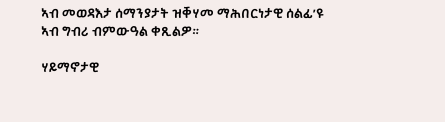ኣብ መወዳእታ ሰማንያታት ዝቐሃመ ማሕበርነታዊ ሰልፊ’ዩ ኣብ ግብሪ ብምውዓል ቀጺልዎ።

ሃይማኖታዊ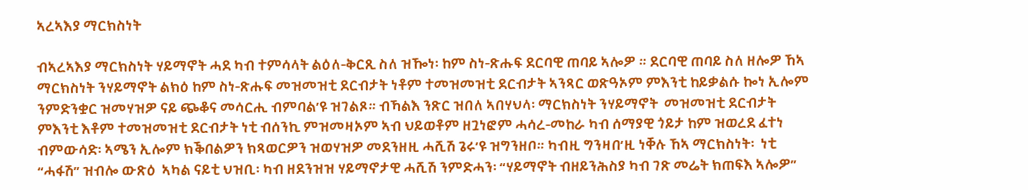ኣረኣእያ ማርክስነት

ብኣረኣእያ ማርክስነት ሃይማኖት ሓደ ካብ ተምሳላት ልዕለ-ቅርጺ ስለ ዝዀነ፡ ከም ስነ-ጽሑፍ ደርባዊ ጠባይ ኣሎዎ ። ደርባዊ ጠባይ ስለ ዘሎዎ ኸኣ  ማርክስነት ንሃይማኖት ልክዕ ከም ስነ-ጽሑፍ መዝመዝቲ ደርብታት ነቶም ተመዝመዝቲ ደርብታት ኣንጻር ወጽዓኦም ምእንቲ ከይቃልሱ ኰነ ኢሎም ንምድንቋር ዝመሃዝዎ ናይ ጭቆና መሳርሒ ብምባል’ዩ ዝገልጾ። ብኻልእ ንጽር ዝበለ ኣበሃህላ፡ ማርክስነት ንሃይማኖት  መዝመዝቲ ደርብታት ምእንቲ እቶም ተመዝመዝቲ ደርብታት ነቲ ብሰንኪ ምዝመዛኦም ኣብ ህይወቶም ዘጓነፎም ሓሳረ-መከራ ካብ ሰማያዊ ጎይታ ከም ዝወረደ ፈተነ ብምውሳድ፡ ኣሜን ኢሎም ክቕበልዎን ክጻወርዎን ዝወሃዝዎ መደንዘዚ ሓሺሽ ጌሩ’ዩ ዝግንዘቦ። ካብዚ ግንዛበ’ዚ ነቐሉ ኸኣ ማርክስነት፡  ነቲ “ሓፋሽ” ዝብሎ ውጽዕ  ኣካል ናይቲ ህዝቢ፡ ካብ ዘደንዝዝ ሃይማኖታዊ ሓሺሽ ንምድሓን፡ “ሃይማኖት ብዘይንሕስያ ካብ ገጽ መሬት ክጠፍእ ኣሎዎ”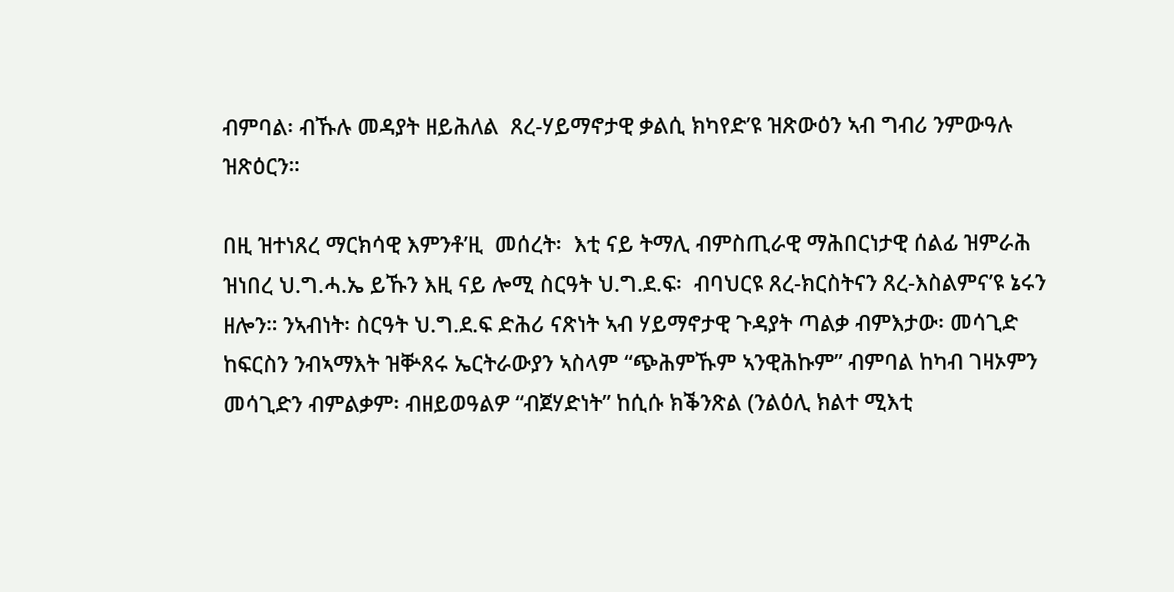ብምባል፡ ብኹሉ መዳያት ዘይሕለል  ጸረ-ሃይማኖታዊ ቃልሲ ክካየድ’ዩ ዝጽውዕን ኣብ ግብሪ ንምውዓሉ ዝጽዕርን።

በዚ ዝተነጸረ ማርክሳዊ እምንቶ’ዚ  መሰረት፡  እቲ ናይ ትማሊ ብምስጢራዊ ማሕበርነታዊ ሰልፊ ዝምራሕ ዝነበረ ህ.ግ.ሓ.ኤ ይኹን እዚ ናይ ሎሚ ስርዓት ህ.ግ.ደ.ፍ፡  ብባህርዩ ጸረ-ክርስትናን ጸረ-እስልምና’ዩ ኔሩን ዘሎን። ንኣብነት፡ ስርዓት ህ.ግ.ደ.ፍ ድሕሪ ናጽነት ኣብ ሃይማኖታዊ ጉዳያት ጣልቃ ብምእታው፡ መሳጊድ ከፍርስን ንብኣማእት ዝቝጸሩ ኤርትራውያን ኣስላም “ጭሕምኹም ኣንዊሕኩም” ብምባል ከካብ ገዛኦምን መሳጊድን ብምልቃም፡ ብዘይወዓልዎ “ብጀሃድነት” ከሲሱ ክቕንጽል (ንልዕሊ ክልተ ሚእቲ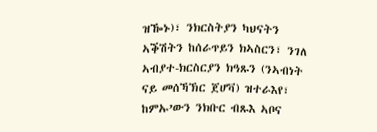ዝዀኑ)፣ ንክርስትያን ካህናትን ኣቕሽትን ከሰራጥይን ክኣስርን፣ ንገለ ኣብያተ-ክርስርያን ክዓጹን (ንኣብነት ናይ መሰኻኽር ጀሆቫ) ዝተራእየ፣ ከምኡ’ውን ንክቡር ብጹእ ኣቦና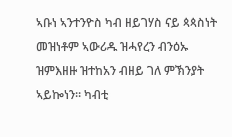ኣቡነ ኣንተንዮስ ካብ ዘይገሃስ ናይ ጳጳስነት መዝነቶም ኣውሪዱ ዝሓየረን ብንዕኡ ዝምእዘዙ ዝተከአን ብዘይ ገለ ምኽንያት ኣይኰነን። ካብቲ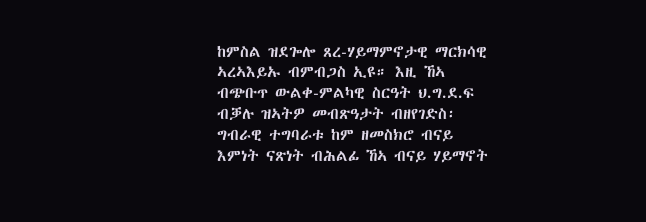ከምስል ዝደጐሎ ጸረ-ሃይማምኖታዊ ማርክሳዊ ኣረኣእይኡ ብምብጋስ ኢዩ። እዚ ኸኣ ብጭቡጥ ውልቀ-ምልካዊ ስርዓት ህ.ግ.ደ.ፍ ብቓሉ ዝኣትዎ መብጽዓታት ብዘየገድስ፡  ግብራዊ ተግባራቱ ከም ዘመስክሮ ብናይ እምነት ናጽነት ብሕልፊ ኸኣ ብናይ ሃይማኖት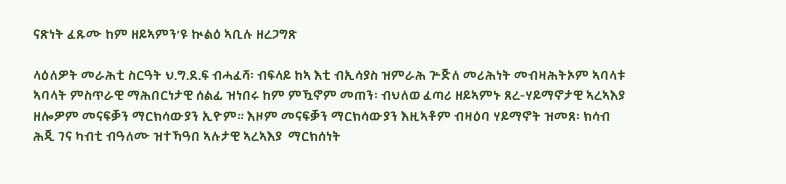ናጽነት ፈጹሙ ከም ዘይኣምን’ዩ ኲልዕ ኣቢሉ ዘረጋግጽ

ላዕለዎት መራሕቲ ስርዓት ህ.ግ.ደ.ፍ ብሓፈሻ፡ ብፍላይ ከኣ እቲ ብኢሳያስ ዝምራሕ ጕጅለ መሪሕነት መብዛሕትኦም ኣባላቱ ኣባላት ምስጥራዊ ማሕበርነታዊ ሰልፊ ዝነበሩ ከም ምዃኖም መጠን፡ ብህለወ ፈጣሪ ዘይኣምኑ ጸረ-ሃይማኖታዊ ኣረኣእያ ዘሎዎም መናፍቓን ማርክሳውያን ኢዮም። እዞም መናፍቓን ማርክሳውያን እዚኣቶም ብዛዕባ ሃይማኖት ዝመጸ፡ ክሳብ ሕጂ ገና ካብቲ ብዓለሙ ዝተኻዓበ ኣሉታዊ ኣረኣእያ  ማርክሰነት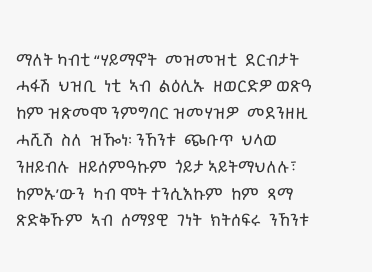ማለት ካብቲ “ሃይማኖት  መዝመዝቲ  ደርብታት ሓፋሽ  ህዝቢ  ነቲ  ኣብ  ልዕሊኡ  ዘወርድዎ ወጽዓ ከም ዝጽመሞ ንምግባር ዝመሃዝዎ  መደንዘዚ  ሓሺሽ  ስለ  ዝዀነ፡ ንኸንቱ  ጭቡጥ  ህላወ  ንዘይብሉ  ዘይሰምዓኩም  ጎይታ ኣይትማህለሉ፣ ከምኡ’ውን  ካብ ሞት ተንሲእኩም  ከም  ጻማ  ጽድቅኹም  ኣብ  ሰማያዊ  ገነት  ክትሰፍሩ  ንኸንቱ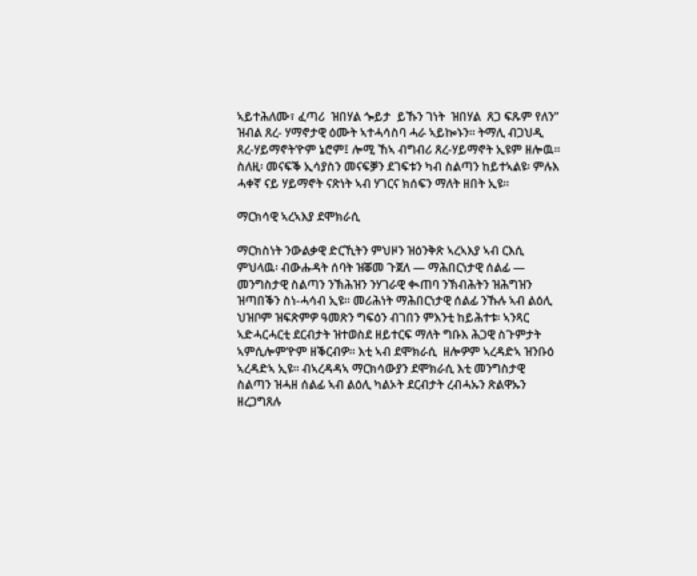ኣይተሕለሙ፣ ፈጣሪ  ዝበሃል ጐይታ  ይኹን ገነት  ዝበሃል  ጸጋ ፍጹም የለን”  ዝብል ጸረ- ሃማኖታዊ ዕሙት ኣተሓሳስባ ሓራ ኣይኰኑን። ትማሊ ብጋህዲ ጸረ-ሃይማኖት’ዮም ኔሮም፤ ሎሚ ኸኣ ብግብሪ ጸረ-ሃይማኖት ኢዩም ዘሎዉ። ስለዚ፡ መናፍቕ ኢሳያስን መናፍቓን ደገፍቱን ካብ ስልጣን ከይተኣልዩ፡ ምሉእ ሓቀኛ ናይ ሃይማኖት ናጽነት ኣብ ሃገርና ክሰፍን ማለት ዘበት ኢዩ።

ማርክሳዊ ኣረኣእያ ደሞክራሲ

ማርክስነት ንውልቃዊ ድርኺትን ምህዞን ዝዕንቅጽ ኣረኣእያ ኣብ ርእሲ ምህላዉ፡ ብውሑዳት ሰባት ዝቖመ ጉጀለ — ማሕበርነታዊ ሰልፊ — መንግስታዊ ስልጣን ንኽሕዝን ንሃገራዊ ቊጠባ ንኽብሕትን ዝሕግዝን ዝጣበቕን ስነ-ሓሳብ ኢዩ። መሪሕነት ማሕበርነታዊ ሰልፊ ንኹሉ ኣብ ልዕሊ ህዝቦም ዝፍጽምዎ ዓመጽን ግፍዕን ብገበን ምእንቲ ከይሕተቱ፡ ኣንጻር ኣድሓርሓርቲ ደርብታት ዝተወስደ ዘይተርፍ ማለት ግቡእ ሕጋዊ ስጉምታት ኣምሲሎም’ዮም ዘቕርብዎ። እቲ ኣብ ደሞክራሲ  ዘሎዎም ኣረዳድኣ ዝንቡዕ ኣረዳድኣ ኢዩ። ብኣረዳዳኣ ማርክሳውያን ደሞክራሲ እቲ መንግስታዊ ስልጣን ዝሓዘ ሰልፊ ኣብ ልዕሊ ካልኦት ደርብታት ረብሓኡን ጽልዋኡን ዘረጋግጸሉ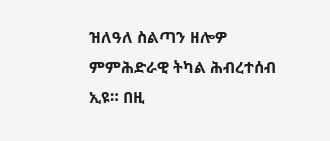ዝለዓለ ስልጣን ዘሎዎ ምምሕድራዊ ትካል ሕብረተሰብ ኢዩ። በዚ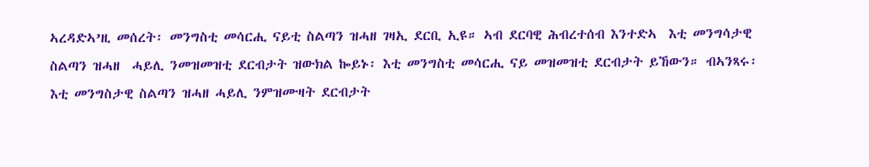ኣረዳድኣ’ዚ መሰረት፡ መንግስቲ መሳርሒ ናይቲ ስልጣን ዝሓዘ ገዛኢ ደርቢ ኢዩ። ኣብ ደርባዊ ሕብረተሰብ እንተድኣ  እቲ መንግሳታዊ ስልጣን ዝሓዘ  ሓይሊ ንመዝመዝቲ ደርብታት ዝውክል ኰይኑ፡ እቲ መንግስቲ መሳርሒ ናይ መዝመዝቲ ደርብታት ይኸውን። ብኣንጻሩ፡ እቲ መንግስታዊ ስልጣን ዝሓዘ ሓይሊ ንምዝሙዛት ደርብታት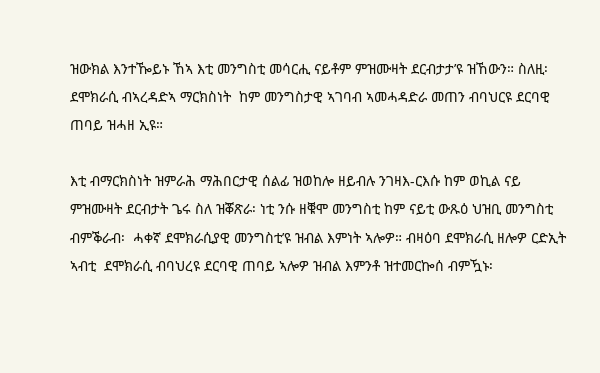ዝውክል እንተዀይኑ ኸኣ እቲ መንግስቲ መሳርሒ ናይቶም ምዝሙዛት ደርብታታ’ዩ ዝኸውን። ስለዚ፡ ደሞክራሲ ብኣረዳድኣ ማርክስነት  ከም መንግስታዊ ኣገባብ ኣመሓዳድራ መጠን ብባህርዩ ደርባዊ ጠባይ ዝሓዘ ኢዩ።

እቲ ብማርክስነት ዝምራሕ ማሕበርታዊ ሰልፊ ዝወከሎ ዘይብሉ ንገዛእ-ርእሱ ከም ወኪል ናይ ምዝሙዛት ደርብታት ጌሩ ስለ ዝቖጽራ፡ ነቲ ንሱ ዘቑሞ መንግስቲ ከም ናይቲ ውጹዕ ህዝቢ መንግስቲ ብምቕራብ፡  ሓቀኛ ደሞክራሲያዊ መንግስቲ’ዩ ዝብል እምነት ኣሎዎ። ብዛዕባ ደሞክራሲ ዘሎዎ ርድኢት ኣብቲ  ደሞክራሲ ብባህረዩ ደርባዊ ጠባይ ኣሎዎ ዝብል እምንቶ ዝተመርኰሰ ብምዃኑ፡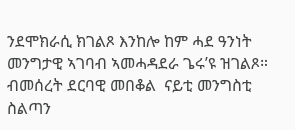ንደሞክራሲ ክገልጾ እንከሎ ከም ሓደ ዓንነት መንግታዊ ኣገባብ ኣመሓዳደራ ጌሩ’ዩ ዝገልጾ። ብመሰረት ደርባዊ መበቆል  ናይቲ መንግስቲ ስልጣን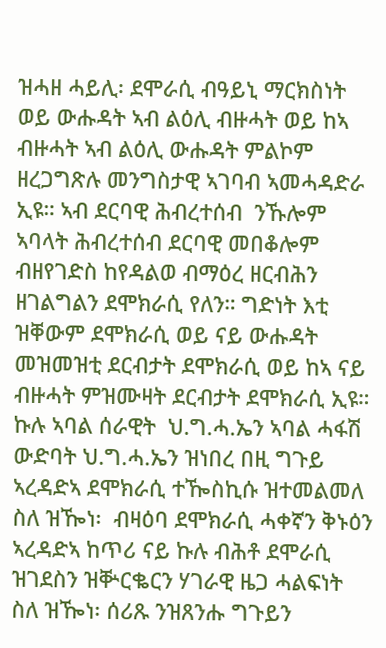ዝሓዘ ሓይሊ፡ ደሞራሲ ብዓይኒ ማርክስነት ወይ ውሑዳት ኣብ ልዕሊ ብዙሓት ወይ ከኣ ብዙሓት ኣብ ልዕሊ ውሑዳት ምልኮም ዘረጋግጽሉ መንግስታዊ ኣገባብ ኣመሓዳድራ ኢዩ። ኣብ ደርባዊ ሕብረተሰብ  ንኹሎም ኣባላት ሕብረተሰብ ደርባዊ መበቆሎም ብዘየገድስ ከየዳልወ ብማዕረ ዘርብሕን ዘገልግልን ደሞክራሲ የለን። ግድነት እቲ ዝቐውም ደሞክራሲ ወይ ናይ ውሑዳት መዝመዝቲ ደርብታት ደሞክራሲ ወይ ከኣ ናይ ብዙሓት ምዝሙዛት ደርብታት ደሞክራሲ ኢዩ። ኩሉ ኣባል ሰራዊት  ህ.ግ.ሓ.ኤን ኣባል ሓፋሽ ውድባት ህ.ግ.ሓ.ኤን ዝነበረ በዚ ግጉይ ኣረዳድኣ ደሞክራሲ ተዀስኪሱ ዝተመልመለ ስለ ዝዀነ፡  ብዛዕባ ደሞክራሲ ሓቀኛን ቅኑዕን ኣረዳድኣ ከጥሪ ናይ ኩሉ ብሕቶ ደሞራሲ ዝገደስን ዝቝርቈርን ሃገራዊ ዜጋ ሓልፍነት ስለ ዝዀነ፡ ሰሪጹ ንዝጸንሑ ግጉይን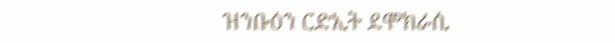ዝንቡዕን ርድኢት ደሞክራሲ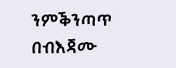ንምቕንጣጥ በብእጃሙ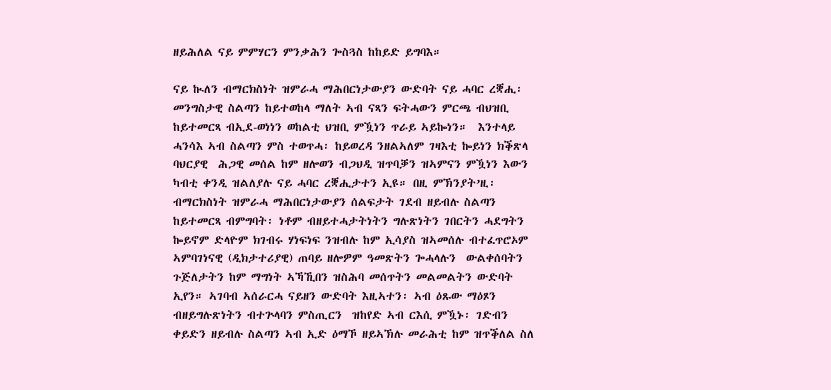ዘይሕለል ናይ ምምሃርን ምንቃሕን ጐስጓስ ከከይድ ይግባእ።

ናይ ኲለን ብማርክስነት ዝምራሓ ማሕበርነታውያን ውድባት ናይ ሓባር ረቛሒ፡  መንግስታዊ ስልጣን ከይተወከላ ማለት ኣብ ናጻን ፍትሓውን ምርጫ ብህዝቢ ከይተመርጻ ብኢደ-ወነነን ወከልቲ ህዝቢ ምዃነን ጥራይ ኣይኰነን።  እንተላይ  ሓንሳእ ኣብ ስልጣን ምስ ተወጥሓ፡ ከይወረዳ ንዘልኣለም ገዛእቲ ኰይነን ክቕጽላ ባህርያዊ  ሕጋዊ መሰል ከም ዘሎወን ብጋህዲ ዝጥባቓን ዝኣምናን ምዃነን እውን ካብቲ ቀንዲ ዝልለያሉ ናይ ሓባር ረቛሒታተን ኢዩ። በዚ ምኽንያት’ዚ፡ ብማርክስነት ዝምራሓ ማሕበርነታውያን ሰልፍታት ገደብ ዘይብሉ ስልጣን ከይተመርጻ ብምግባት፡ ነቶም ብዘይተሓታትነትን ግሉጽነትን ገበርትን ሓደግትን ኰይኖም ድላዮም ክገብሩ ሃነፍነፍ ንዝብሉ ከም ኢሳያስ ዝኣመሰሉ ብተፈጥሮኦም ኣምባገነናዊ (ዲክታተሪያዊ) ጠባይ ዘሎዎም ዓመጽትን ጐሓላሉን  ውልቀሰባትን ጉጅለታትን ከም ማግነት ኣኻኺበን ዝስሕባ መሰጥትን መልመልትን ውድባት ኢየን። ኣገባብ ኣሰራርሓ ናይዘን ውድባት እዚኣተን፡ ኣብ ዕጹው ማዕጾን ብዘይግሉጽነትን ብተጕላባን ምስጢርን  ዝከየድ ኣብ ርእሲ ምዃኑ፡ ገድብን ቀይድን ዘይብሉ ስልጣን ኣብ ኢድ ዕማኾ ዘይኣኽሉ መራሕቲ ከም ዝጥቕለል ስለ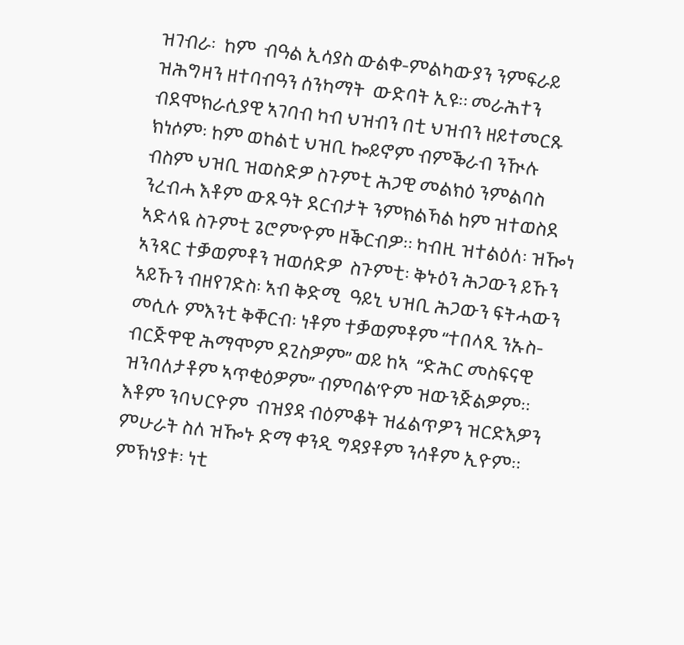ዝገብራ፡  ከም  ብዓል ኢሳያስ ውልቀ-ምልካውያን ንምፍራይ ዝሕግዛን ዘተባብዓን ሰንካማት  ውድባት ኢዩ። መራሕተን ብደሞክራሲያዊ ኣገባብ ካብ ህዝብን በቲ ህዝብን ዘይተመርጹ ክነሶም፡ ከም ወከልቲ ህዝቢ ኰይኖም ብምቕራብ ንዂሉ ብስም ህዝቢ ዝወስድዎ ስጉምቲ ሕጋዊ መልክዕ ንምልባስ ንረብሓ እቶም ውጹዓት ደርብታት ንምክልኻል ከም ዝተወስደ ኣድላዪ ስጉምቲ ጌሮም’ዮም ዘቕርብዎ። ካብዚ ዝተልዕለ፡ ዝዀነ ኣንጻር ተቓወምቶን ዝወሰድዎ  ስጉምቲ፡ ቅኑዕን ሕጋውን ይኹን ኣይኹን ብዘየገድስ፡ ኣብ ቅድሚ  ዓይኒ ህዝቢ ሕጋውን ፍትሓውን መሲሉ ምእንቲ ቅቐርብ፡ ነቶም ተቓወምቶም “ተበላጺ ንኡስ-ብርጅዋዊ ሕማሞም ደጊስዎም” ወይ ከኣ  “ድሕር መስፍናዊ ዝንባለታቶም ኣጥቂዕዎም” ብምባል’ዮም ዝውንጅልዎም። እቶም ንባህርዮም  ብዝያዳ ብዕምቆት ዝፈልጥዎን ዝርድእዎን ምሁራት ስለ ዝዀኑ ድማ ቀንዲ ግዳያቶም ንሳቶም ኢዮም። ምኽነያቱ፡ ነቲ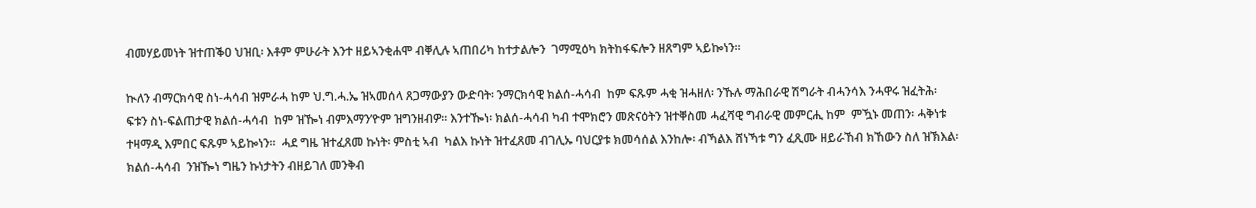ብመሃይመነት ዝተጠቕዐ ህዝቢ፡ እቶም ምሁራት እንተ ዘይኣንቂሐሞ ብቐሊሉ ኣጠበሪካ ከተታልሎን  ገማሚዕካ ክትከፋፍሎን ዘጸግም ኣይኰነን።

ኲለን ብማርክሳዊ ስነ-ሓሳብ ዝምራሓ ከም ህ.ግ.ሓ.ኤ ዝኣመሰላ ጸጋማውያን ውድባት፡ ንማርክሳዊ ክልሰ-ሓሳብ  ከም ፍጹም ሓቂ ዝሓዘለ፡ ንኹሉ ማሕበራዊ ሽግራት ብሓንሳእ ንሓዋሩ ዝፈትሕ፡  ፍቱን ስነ-ፍልጠታዊ ክልሰ-ሓሳብ  ከም ዝዀነ ብምእማን’ዮም ዝግንዘብዎ። እንተዀነ፡ ክልሰ-ሓሳብ ካብ ተሞክሮን መጽናዕትን ዝተቐስመ ሓፈሻዊ ግብራዊ መምርሒ ከም  ምዃኑ መጠን፡ ሓቅነቱ ተዛማዲ እምበር ፍጹም ኣይኰነን።  ሓደ ግዜ ዝተፈጸመ ኩነት፡ ምስቲ ኣብ  ካልእ ኩነት ዝተፈጸመ ብገሊኡ ባህርያቱ ክመሳሰል እንከሎ፡ ብኻልእ ሸነኻቱ ግን ፈጺሙ ዘይራኸብ ክኸውን ስለ ዝኽእል፡  ክልሰ-ሓሳብ  ንዝዀነ ግዜን ኩነታትን ብዘይገለ መንቅብ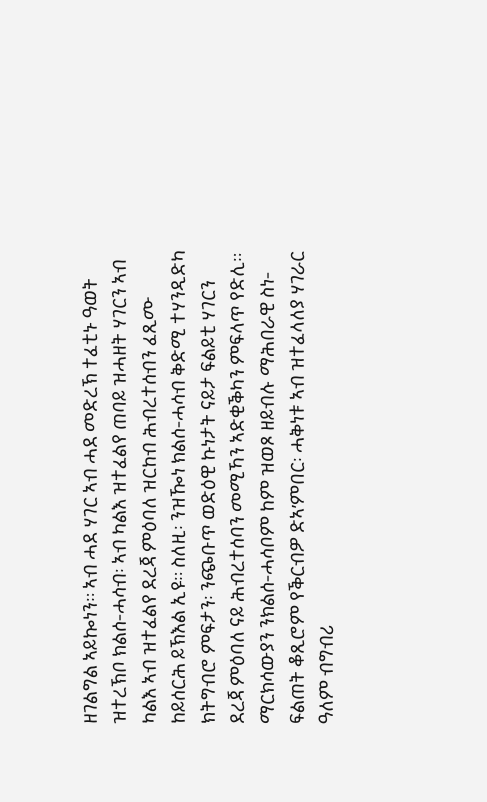ዘገልግል ኣይኰነን። ኣብ ሓደ ሃገር ኣብ ሓደ መድረኽ ተፈቲኑ ዓወት ዝተረኽቦ ክልሰ-ሓሳብ፡ ኣብ ካልእ ዝተፈልየ ጠባይ ዝሓዘት ሃገርን ኣብ ካልእ ኣብ ዝተፈልየ ደረጃ ምዕባለ ዝርከብ ሕብረተሰብን ፈጺሙ ከይሰርሕ ይኽእል ኢዩ። ስለዚ፡ ንዝዀነ ክልሰ-ሓሳብ ቅድሚ ተሃንዲድካ ክትግብሮ ምፍታን፡ ንጭቡጥ ወድዕዊ ኩነታት ናይታ ፍልይቲ ሃገርን ደረጃ ምዕባለ ናይ ሕብረተሰባን መሚኻን ኣድቂቕካን ምፍላጥ የድሊ። ማርክሳውያን ንክልሰ-ሓሳቦም ከም ዝወጾ ዘይብሉ ማሕበራዊ ስነ-ፍልጠት ቆጺሮም የቕርብዎ ድኣ’ምበር፡ ሓቅነቱ ኣብ ዝተፈላለያ ሃገራር ዓለም ብግብሪ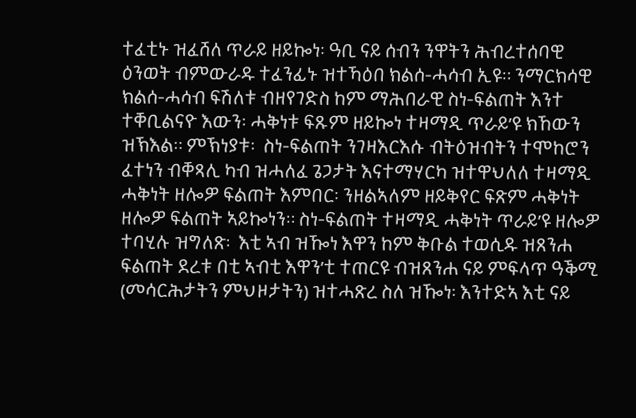ተፈቲኑ ዝፈሸለ ጥራይ ዘይኰነ፡ ዓቢ ናይ ሰብን ንዋትን ሕብረተሰባዊ ዕንወት ብምውራዱ ተፈንፊኑ ዝተኻዕበ ክልሰ-ሓሳብ ኢዩ። ንማርክሳዊ ክልሰ-ሓሳብ ፍሽለቱ ብዘየገድስ ከም ማሕበራዊ ስነ-ፍልጠት እንተ ተቐቢልናዮ እውን፡ ሓቅነቱ ፍጹም ዘይኰነ ተዛማዲ ጥራይ’ዩ ክኸውን ዝኽእል። ምኽነያቱ፡  ስነ-ፍልጠት ንገዛእርእሱ ብትዕዝብትን ተሞከሮን ፈተነን ብቐጻሊ ካብ ዝሓለፈ ጌጋታት እናተማሃርካ ዝተዋህለለ ተዛማዲ ሓቅነት ዘሎዎ ፍልጠት እምበር፡ ንዘልኣለም ዘይቅየር ፍጽም ሓቅነት ዘሎዎ ፍልጠት ኣይኰነን። ስነ-ፍልጠት ተዛማዲ ሓቅነት ጥራይ’ዩ ዘሎዎ ተባሂሉ ዝግለጽ፡  እቲ ኣብ ዝዀነ እዋን ከም ቅቡል ተወሲዱ ዝጸንሐ ፍልጠት ደረቱ በቲ ኣብቲ እዋን’ቲ ተጠርዩ ብዝጸንሐ ናይ ምፍላጥ ዓቕሚ (መሳርሕታትን ምህዞታትን) ዝተሓጽረ ስለ ዝዀነ፡ እንተድኣ እቲ ናይ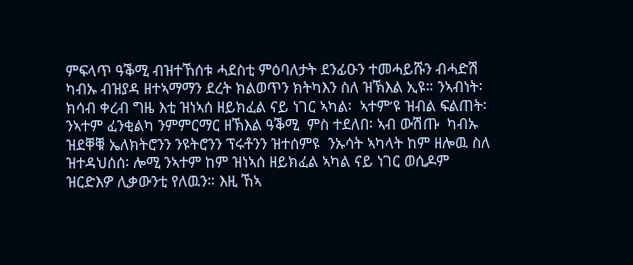ምፍላጥ ዓቕሚ ብዝተኸሰቱ ሓደስቲ ምዕባለታት ደንፊዑን ተመሓይሹን ብሓድሽ ካብኡ ብዝያዳ ዘተኣማማን ደረት ክልወጥን ክትካእን ስለ ዝኽእል ኢዩ። ንኣብነት፡ ክሳብ ቀረብ ግዜ እቲ ዝነኣሰ ዘይክፈል ናይ ነገር ኣካል፡  ኣተም’ዩ ዝብል ፍልጠት፡ ንኣተም ፈንቂልካ ንምምርማር ዘኽእል ዓቕሚ  ምስ ተደለበ፡ ኣብ ውሽጡ  ካብኡ ዝደቐቑ ኤለክትሮንን ንዩትሮንን ፕሩቶንን ዝተሰምዩ  ንኡሳት ኣካላት ከም ዘሎዉ ስለ ዝተዳህሰሰ፡ ሎሚ ንኣተም ከም ዝነኣሰ ዘይክፈል ኣካል ናይ ነገር ወሲዶም ዝርድእዎ ሊቃውንቲ የለዉን። እዚ ኸኣ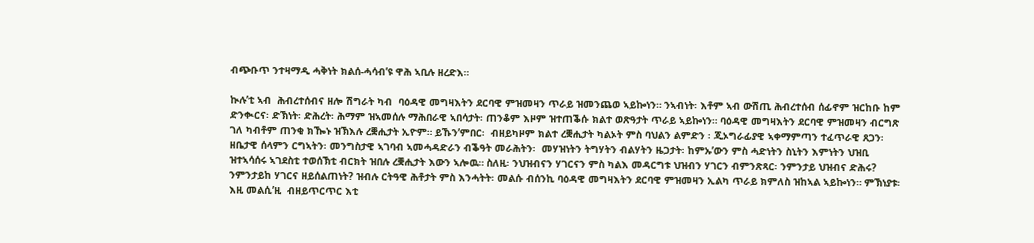ብጭቡጥ ንተዛማዲ ሓቅነት ክልሰ-ሓሳብ’ዩ ዋሕ ኣቢሉ ዘረድእ።

ኲሉ’ቲ ኣብ  ሕብረተሰብና ዘሎ ሽግራት ካብ  ባዕዳዊ መግዛእትን ደርባዊ ምዝመዛን ጥራይ ዝመንጨወ ኣይኰነን። ንኣብነት፡ እቶም ኣብ ውሽጢ ሕብረተሰብ ሰፊኖም ዝርከቡ ከም ድንቊርና፡ ድኽነት፡ ድሕረት፡ ሕማም ዝኣመሰሉ ማሕበራዊ ኣበሳታት፡ ጠንቆም እዞም ዝተጠቕሱ ክልተ ወጽዓታት ጥራይ ኣይኰነን። ባዕዳዊ መግዛእትን ደርባዊ ምዝመዛን ብርግጽ ገለ ካብቶም ጠንቂ ክዀኑ ዝኽእሉ ረቛሒታት ኢዮም። ይኹን’ምበር፡  ብዘይካዞም ክልተ ረቛሒታት ካልኦት ምስ ባህልን ልምድን ፡ ጂኦግራፊያዊ ኣቀማምጣን ተፈጥራዊ ጸጋን፡ ዘቤታዊ ሰላምን ርግኣትን፡ መንግስታዊ ኣገባብ ኣመሓዳድራን ብቕዓት መራሕትን፡  መሃዝነትን ትግሃትን ብልሃትን ዜጋታት፡ ከምኡ’ውን ምስ ሓድነትን ስኒትን እምነትን ህዝቢ ዝተኣሳሰሩ ኣገደስቲ ተወሰኽቲ ብርክት ዝበሉ ረቛሒታት እውን ኣሎዉ። ስለዚ፡ ንህዝብናን ሃገርናን ምስ ካልእ መዳርግቱ ህዝብን ሃገርን ብምንጽጻር፡ ንምንታይ ህዝብና ድሕሩ? ንምንታይከ ሃገርና ዘይሰልጠነት? ዝብሉ ርትዓዊ ሕቶታት ምስ እንሓትት፡ መልሱ ብሰንኪ ባዕዳዊ መግዛእትን ደርባዊ ምዝመዛን ኢልካ ጥራይ ክምለስ ዝከኣል ኣይኰነን። ምኽነያቱ፡ እዚ መልሲ’ዚ  ብዘይጥርጥር እቲ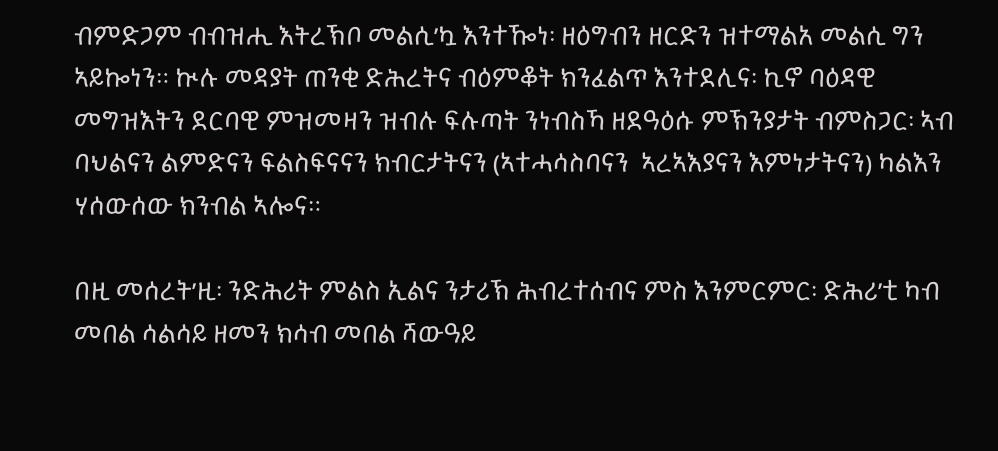ብምድጋም ብብዝሒ እትረኽቦ መልሲ’ኳ እንተዀነ፡ ዘዕግብን ዘርድን ዝተማልአ መልሲ ግን ኣይኰነን። ኲሉ መዳያት ጠንቂ ድሕረትና ብዕምቆት ክንፈልጥ እንተደሊና፡ ኪኖ ባዕዳዊ መግዝእትን ደርባዊ ምዝመዛን ዝብሉ ፍሉጣት ንነብስኻ ዘደዓዕሱ ምኽንያታት ብምስጋር፡ ኣብ ባህልናን ልምድናን ፍልስፍናናን ክብርታትናን (ኣተሓሳስባናን  ኣረኣእያናን እምነታትናን) ካልእን ሃሰውሰው ክንብል ኣሎና።

በዚ መሰረት’ዚ፡ ንድሕሪት ምልስ ኢልና ንታሪኽ ሕብረተሰብና ምስ እንምርምር፡ ድሕሪ’ቲ ካብ መበል ሳልሳይ ዘመን ክሳብ መበል ሻውዓይ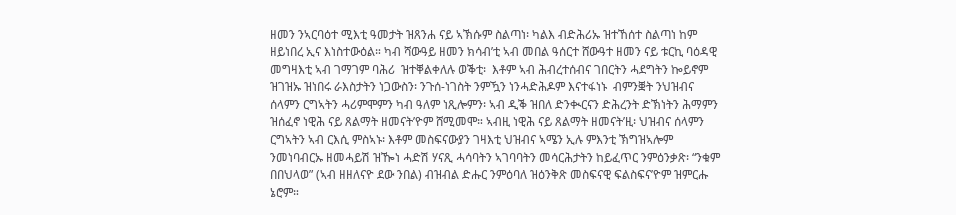ዘመን ንኣርባዕተ ሚእቲ ዓመታት ዝጸንሐ ናይ ኣኽሱም ስልጣነ፡ ካልእ ብድሕሪኡ ዝተኸሰተ ስልጣነ ከም ዘይነበረ ኢና እነስተውዕል። ካብ ሻውዓይ ዘመን ክሳብ’ቲ ኣብ መበል ዓሰርተ ሸውዓተ ዘመን ናይ ቱርኪ ባዕዳዊ መግዛእቲ ኣብ ገማገም ባሕሪ  ዝተቐልቀለሉ ወቕቲ፡  እቶም ኣብ ሕብረተሰብና ገበርትን ሓደግትን ኰይኖም ዝገዝኡ ዝነበሩ ራእስታትን ነጋውስን፡ ንጉሰ-ነገስት ንምዃን ነንሓድሕዶም እናተፋነኑ  ብምንቛት ንህዝብና ሰላምን ርግኣትን ሓሪምሞምን ካብ ዓለም ነጺሎምን፡ ኣብ ዲቕ ዝበለ ድንቊርናን ድሕረንት ድኽነትን ሕማምን ዝሰፈኖ ነዊሕ ናይ ጸልማት ዘመናት’ዮም ሸሚመሞ። ኣብዚ ነዊሕ ናይ ጸልማት ዘመናት’ዚ፡ ህዝብና ሰላምን ርግኣትን ኣብ ርእሲ ምስኣኑ፡ እቶም መስፍናውያን ገዛእቲ ህዝብና ኣሜን ኢሉ ምእንቲ ኽግዝኣሎም ንመነባብርኡ ዘመሓይሽ ዝዀነ ሓድሽ ሃናጺ ሓሳባትን ኣገባባትን መሳርሕታትን ከይፈጥር ንምዕንቃጽ፡ “ንቁም በበህላወ” (ኣብ ዘዘለናዮ ደው ንበል) ብዝብል ድሑር ንምዕባለ ዝዕንቅጽ መስፍናዊ ፍልስፍና’ዮም ዝምርሑ ኔሮም።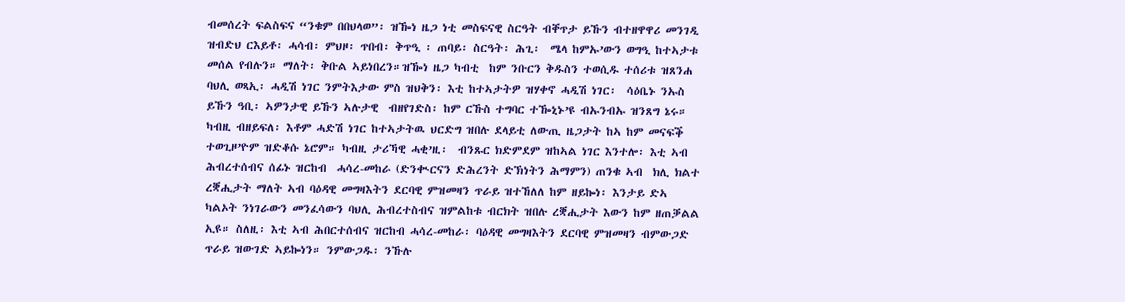ብመሰረት ፍልስፍና “ንቁም በበህላወ”፡ ዝዀነ ዜጋ ነቲ መስፍናዊ ስርዓት ብቐጥታ ይኹን ብተዘዋዋሪ መንገዲ ዝብድህ ርእይቶ፡ ሓሳብ፡ ምህዞ፡ ጥበብ፡ ቅጥዒ ፡ ጠባይ፡ ስርዓት፡ ሕጊ፡  ሜላ ከምኡ’ውን ወግዒ ከተኣታቱ መሰል የብሉን። ማለት፡ ቅቡል ኣይነበረን።ዝዀነ ዜጋ ካብቲ  ከም ንቡርን ቅዱስን ተወሲዱ ተሰሪቱ ዝጸንሐ ባህሊ ወጻኢ፡ ሓዲሽ ነገር ንምትእታው ምስ ዝህቅን፡ እቲ ከተኣታትዎ ዝሃቀኖ ሓዲሽ ነገር፡  ሳዕቤኑ ንኡስ ይኹን ዓቢ፡ ኣዎንታዊ ይኹን ኣሉታዊ  ብዘየገድስ፡ ከም ርኹስ ተግባር ተዀኒኑ’ዩ ብኡንብኡ ዝንጸግ ኔሩ።  ካብዚ ብዘይፍለ፡ እቶም ሓድሽ ነገር ከተኣታትዉ ህርድግ ዝበሉ ደላይቲ ለውጢ ዜጋታት ከኣ ከም መናፍቕ ተወጊዞ’ዮም ዝድቆሱ ኔሮም። ካብዚ ታሪኻዊ ሓቂ’ዚ፡  ብንጹር ክድምደም ዝከኣል ነገር እንተሎ፡ እቲ ኣብ ሕብረተሰብና ሰፊኑ ዝርከብ  ሓሳረ-መከራ (ድንቊርናን ድሕረንት ድኽነትን ሕማምን) ጠንቁ ኣብ  ክሊ ክልተ ረቛሒታት ማለት ኣብ ባዕዳዊ መግዛእትን ደርባዊ ምዝመዛን ጥራይ ዝተኸለለ ከም ዘይኰነ፡ እንታይ ድኣ ካልኦት ንነገራውን መንፈሳውን ባህሊ ሕብረተስብና ዝምልከቱ ብርክት ዝበሉ ረቛሒታት እውን ከም ዘጠቓልል ኢዩ። ስለዚ፡ እቲ ኣብ ሕበርተሰብና ዝርከብ ሓሳረ-መከራ፡ ባዕዳዊ መግዛእትን ደርባዊ ምዝመዛን ብምውጋድ ጥራይ ዝውገድ ኣይኰነን። ንምውጋዱ፡ ንኹሉ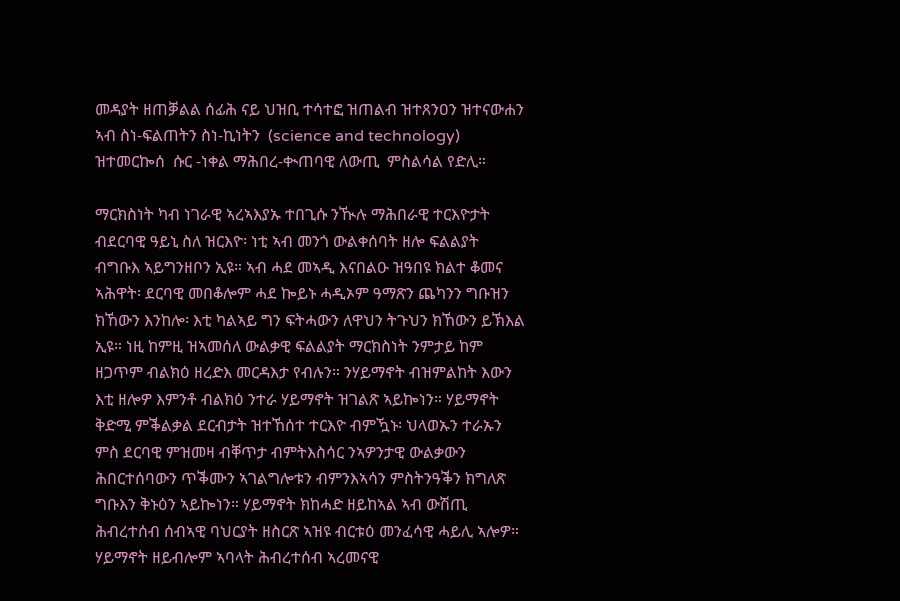መዳያት ዘጠቓልል ሰፊሕ ናይ ህዝቢ ተሳተፎ ዝጠልብ ዝተጸንዐን ዝተናውሐን ኣብ ስነ-ፍልጠትን ስነ-ኪነትን  (science and technology) ዝተመርኰሰ  ሱር -ነቀል ማሕበረ-ቊጠባዊ ለውጢ  ምስልሳል የድሊ።

ማርክስነት ካብ ነገራዊ ኣረኣእያኡ ተበጊሱ ንዂሉ ማሕበራዊ ተርእዮታት ብደርባዊ ዓይኒ ስለ ዝርእዮ፡ ነቲ ኣብ መንጎ ውልቀሰባት ዘሎ ፍልልያት ብግቡእ ኣይግንዘቦን ኢዩ። ኣብ ሓደ መኣዲ እናበልዑ ዝዓበዩ ክልተ ቆመና ኣሕዋት፡ ደርባዊ መበቆሎም ሓደ ኰይኑ ሓዲኦም ዓማጽን ጨካንን ግቡዝን ክኸውን እንከሎ፡ እቲ ካልኣይ ግን ፍትሓውን ለዋህን ትጉህን ክኸውን ይኽእል ኢዩ። ነዚ ከምዚ ዝኣመሰለ ውልቃዊ ፍልልያት ማርክስነት ንምታይ ከም ዘጋጥም ብልክዕ ዘረድእ መርዳእታ የብሉን። ንሃይማኖት ብዝምልከት እውን እቲ ዘሎዎ እምንቶ ብልክዕ ንተራ ሃይማኖት ዝገልጽ ኣይኰነን። ሃይማኖት ቅድሚ ምቕልቃል ደርብታት ዝተኸሰተ ተርእዮ ብምዃኑ፡ ህላወኡን ተራኡን ምስ ደርባዊ ምዝመዛ ብቐጥታ ብምትእስሳር ንኣዎንታዊ ውልቃውን ሕበርተሰባውን ጥቕሙን ኣገልግሎቱን ብምንእኣሳን ምስትንዓቕን ክግለጽ ግቡእን ቅኑዕን ኣይኰነን። ሃይማኖት ክከሓድ ዘይከኣል ኣብ ውሽጢ ሕብረተሰብ ሰብኣዊ ባህርያት ዘስርጽ ኣዝዩ ብርቱዕ መንፈሳዊ ሓይሊ ኣሎዎ። ሃይማኖት ዘይብሎም ኣባላት ሕብረተሰብ ኣረመናዊ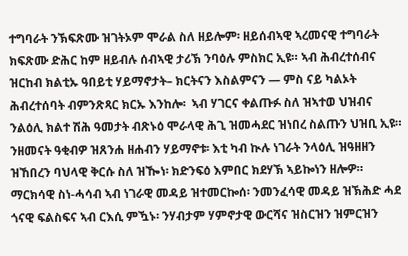ተግባራት ንኽፍጽሙ ዝገትኦም ሞራል ስለ ዘይሎም፡ ዘይሰብኣዊ ኣረመናዊ ተግባራት ክፍጽሙ ድሕር ከም ዘይብሉ ሰብኣዊ ታሪኽ ንባዕሉ ምስክር ኢዩ። ኣብ ሕብረተሰብና  ዝርከብ ክልቲኡ ዓበይቲ ሃይማኖታት– ክርትናን እስልምናን — ምስ ናይ ካልኦት ሕብረተሰባት ብምንጽጻር ክርኡ እንከሎ፡  ኣብ ሃገርና ቀልጡፉ ስለ ዝኣተወ ህዝብና ንልዕሊ ክልተ ሽሕ ዓመታት ብጽኑዕ ሞራላዊ ሕጊ ዝመሓደር ዝነበረ ስልጡን ህዝቢ ኢዩ። ንዘመናት ዓቂብዎ ዝጸንሐ ዘሐብን ሃይማኖቱ፡ እቲ ካብ ኲሉ ነገራት ንላዕሊ ዝዓዘዘን ዝኸበረን ባህላዊ ቅርሱ ስለ ዝዀነ፡ ክድንፍዕ እምበር ክደሃኽ ኣይኰነን ዘሎዎ።  ማርክሳዊ ስነ-ሓሳብ ኣብ ነገራዊ መዳይ ዝተመርኰሰ፡ ንመንፈሳዊ መዳይ ዝኽሕድ ሓደ ጎናዊ ፍልስፍና ኣብ ርእሲ ምዃኑ፡ ንሃብታም ሃምኖታዊ ውርሻና ዝስርዝን ዝምርዝን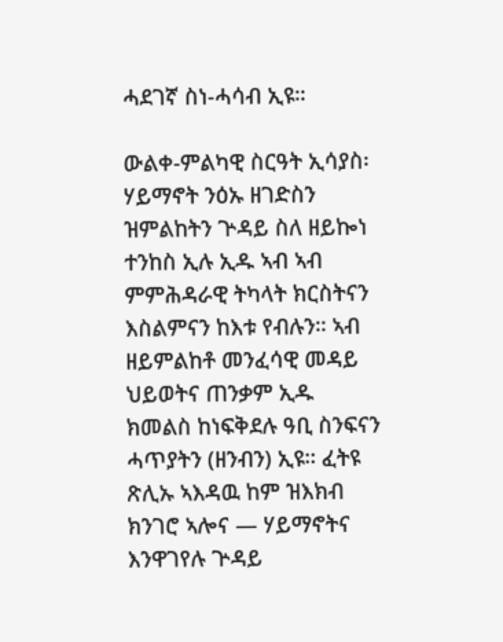ሓደገኛ ስነ-ሓሳብ ኢዩ።

ውልቀ-ምልካዊ ስርዓት ኢሳያስ፡ ሃይማኖት ንዕኡ ዘገድስን ዝምልከትን ጕዳይ ስለ ዘይኰነ ተንከስ ኢሉ ኢዱ ኣብ ኣብ ምምሕዳራዊ ትካላት ክርስትናን እስልምናን ከእቱ የብሉን። ኣብ ዘይምልከቶ መንፈሳዊ መዳይ ህይወትና ጠንቃም ኢዱ ክመልስ ከነፍቅደሉ ዓቢ ስንፍናን ሓጥያትን (ዘንብን) ኢዩ። ፈትዩ ጽሊኡ ኣእዳዉ ከም ዝእክብ ክንገሮ ኣሎና — ሃይማኖትና እንዋገየሉ ጕዳይ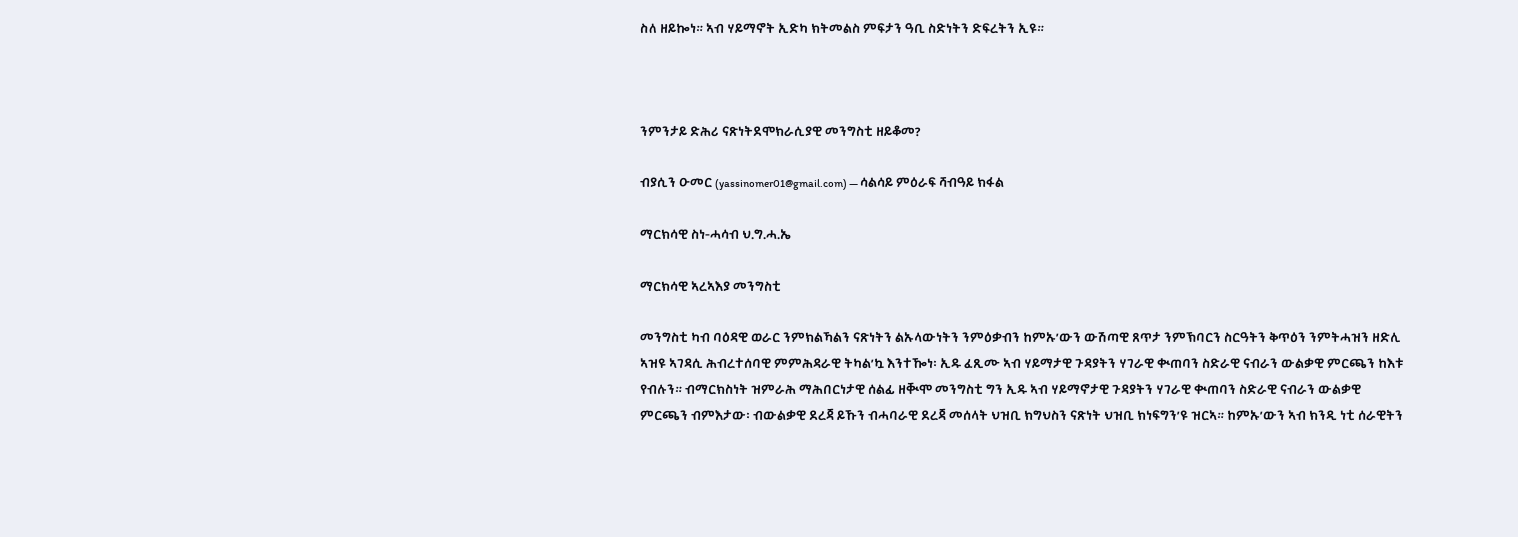ስለ ዘይኰነ። ኣብ ሃይማኖት ኢድካ ክትመልስ ምፍታን ዓቢ ስድነትን ድፍረትን ኢዩ።



ንምንታይ ድሕሪ ናጽነትደሞክራሲያዊ መንግስቲ ዘይቆመ?

ብያሲን ዑመር (yassinomer01@gmail.com) — ሳልሳይ ምዕራፍ ሻብዓይ ክፋል

ማርክሳዊ ስነ-ሓሳብ ህ.ግ.ሓ.ኤ

ማርክሳዊ ኣረኣእያ መንግስቲ

መንግስቲ ካብ ባዕዳዊ ወራር ንምክልኻልን ናጽነትን ልኡላውነትን ንምዕቃብን ከምኡ’ውን ውሽጣዊ ጸጥታ ንምኽባርን ስርዓትን ቅጥዕን ንምትሓዝን ዘድሊ ኣዝዩ ኣገዳሲ ሕብረተሰባዊ ምምሕዳራዊ ትካል’ኳ እንተዀነ፡ ኢዱ ፈጺሙ ኣብ ሃይማታዊ ጉዳያትን ሃገራዊ ቊጠባን ስድራዊ ናብራን ውልቃዊ ምርጫን ከእቱ የብሉን። ብማርክስነት ዝምራሕ ማሕበርነታዊ ሰልፊ ዘቚሞ መንግስቲ ግን ኢዱ ኣብ ሃይማኖታዊ ጉዳያትን ሃገራዊ ቊጠባን ስድራዊ ናብራን ውልቃዊ ምርጫን ብምእታው፡ ብውልቃዊ ደረጃ ይኹን ብሓባራዊ ደረጃ መሰላት ህዝቢ ክግህስን ናጽነት ህዝቢ ክነፍግን’ዩ ዝርኣ። ከምኡ’ውን ኣብ ክንዲ ነቲ ሰራዊትን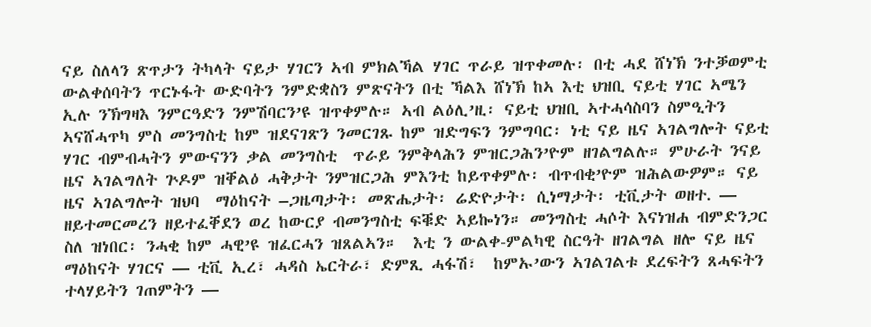ናይ ስለላን ጽጥታን ትካላት ናይታ ሃገርን ኣብ ምክልኻል ሃገር ጥራይ ዝጥቀመሉ፡ በቲ ሓደ ሸነኽ ንተቓወምቲ ውልቀሰባትን ጥርኑፋት ውድባትን ንምድቋስን ምጽናትን በቲ ኻልእ ሸነኽ ከኣ እቲ ህዝቢ ናይቲ ሃገር ኣሜን ኢሉ ንኽግዛእ ንምርዓድን ንምሽባርን’ዩ ዝጥቀምሉ። ኣብ ልዕሊ’ዚ፡ ናይቲ ህዝቢ ኣተሓሳስባን ስምዒትን ኣናሸሓጥካ ምስ መንግስቲ ከም ዝደናገጽን ንመርገጹ ከም ዝድግፍን ንምግባር፡ ነቲ ናይ ዜና ኣገልግሎት ናይቲ ሃገር ብምብሓትን ምውናንን ቃል መንግስቲ  ጥራይ ንምቅላሕን ምዝርጋሕን’ዮም ዘገልግልሉ። ምሁራት ንናይ ዜና ኣገልግለት ጕዶም ዝቐልዕ ሓቅታት ንምዝርጋሕ ምእንቲ ከይጥቀምሉ፡ ብጥብቂ’ዮም ዝሕልውዎም። ናይ ዜና ኣገልግሎት ዝህባ  ማዕከናት –ጋዜጣታት፡ መጽሔታት፡ ሬድዮታት፡ ሲነማታት፡ ቲቪታት ወዘተ. — ዘይተመርመረን ዘይተፈቐደን ወረ ከውርያ ብመንግስቲ ፍቑድ ኣይኰነን። መንግስቲ ሓሶት እናነዝሐ ብምድንጋር ስለ ዝነበር፡ ንሓቂ ከም ሓዊ’ዩ ዝፈርሓን ዝጸልኣን።  እቲ ን ውልቀ-ምልካዊ ስርዓት ዘገልግል ዘሎ ናይ ዜና ማዕከናት ሃገርና — ቲቪ ኢረ፣ ሓዳስ ኤርትራ፣ ድምጺ ሓፋሽ፣  ከምኡ’ውን ኣገልገልቱ ደረፍትን ጸሓፍትን ተላሃይትን ገጠምትን —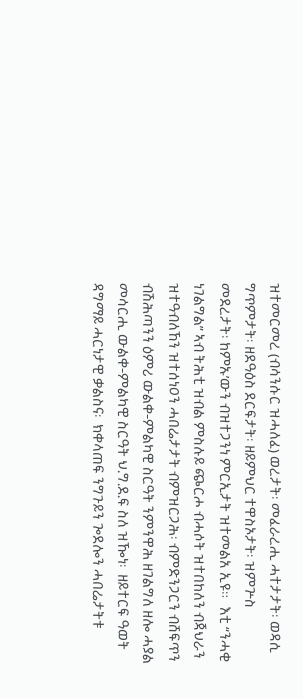ዝተመርመረ (ብሳንሱር ዝሓለፈ) ወረታት፡ መፈራረሒ ሓተታታት፡ ወዳሲ ግጥምታት፡ ዘደዓዕስ ደርፍታት፡ ዘይምህር ተዋስኦታት፡ ዝምጕስ መደረታት፡ ከምኡ’ውን ብዝተጋንነ ምርኢታት ዝተመልአ ኢዩ።   እቲ “ንሓቂ ነገልግል” ኣብ ትሕቲ ዝብል ምስሉይ ጭርሖ ብሓሶት ዝተበከለን ብጃህራን ዝተዓብለኸን ዝተሰነዐን ሓበሬታታት ብምዝርጋሕ፡ ብምድንጋርን ብሸፍጥን ብሽሕጣንን ዕምሪ ውልቀ-ምልካዊ ስርዓት ንምንዋሕ ዘገልግለ ዘሎ ሓያል መሳርሒ ውልቀ-ምልካዊ ስርዓት ህ.ግ.ደ.ፍ ስለ ዝዀነ፡  ዘይተርፍ ዓወት ዳግማይ ሓርነታዊ ቃልስና፡  ክቀላጠፍ ንግጉይን ጐደሎን ሓበሬታትቱ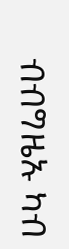ብብግዜኡ ካብ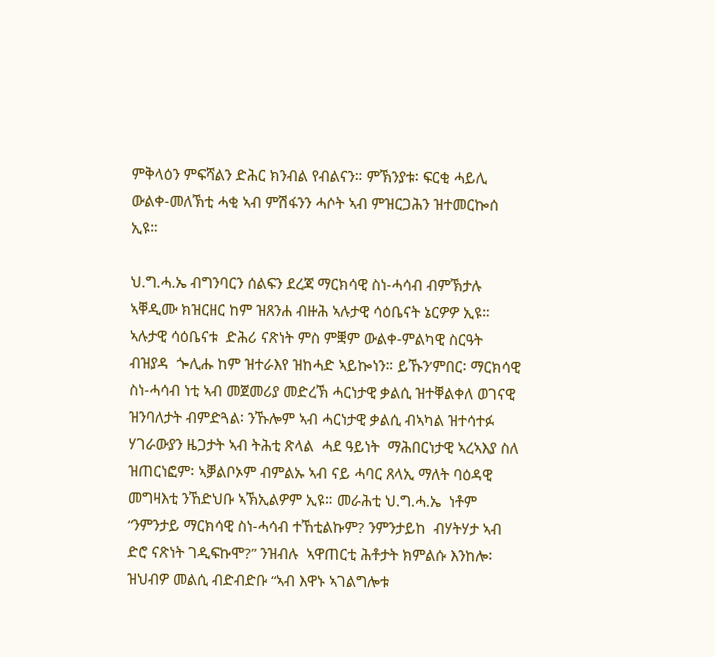ምቅላዕን ምፍሻልን ድሕር ክንብል የብልናን። ምኽንያቱ፡ ፍርቂ ሓይሊ ውልቀ-መለኽቲ ሓቂ ኣብ ምሽፋንን ሓሶት ኣብ ምዝርጋሕን ዝተመርኰሰ ኢዩ።

ህ.ግ.ሓ.ኤ ብግንባርን ሰልፍን ደረጃ ማርክሳዊ ስነ-ሓሳብ ብምኽታሉ ኣቐዲሙ ክዝርዘር ከም ዝጸንሐ ብዙሕ ኣሉታዊ ሳዕቤናት ኔርዎዎ ኢዩ። ኣሉታዊ ሳዕቤናቱ  ድሕሪ ናጽነት ምስ ምቛም ውልቀ-ምልካዊ ስርዓት ብዝያዳ  ጐሊሑ ከም ዝተራእየ ዝከሓድ ኣይኰነን። ይኹን’ምበር፡ ማርክሳዊ ስነ-ሓሳብ ነቲ ኣብ መጀመሪያ መድረኽ ሓርነታዊ ቃልሲ ዝተቐልቀለ ወገናዊ ዝንባለታት ብምድጓል፡ ንኹሎም ኣብ ሓርነታዊ ቃልሲ ብኣካል ዝተሳተፉ ሃገራውያን ዜጋታት ኣብ ትሕቲ ጽላል  ሓደ ዓይነት  ማሕበርነታዊ ኣረኣእያ ስለ ዝጠርነፎም፡ ኣቓልቦኦም ብምልኡ ኣብ ናይ ሓባር ጸላኢ ማለት ባዕዳዊ መግዛእቲ ንኸድህቡ ኣኽኢልዎም ኢዩ። መራሕቲ ህ.ግ.ሓ.ኤ  ነቶም “ንምንታይ ማርክሳዊ ስነ-ሓሳብ ተኸቲልኩም? ንምንታይከ  ብሃትሃታ ኣብ  ድሮ ናጽነት ገዲፍኩሞ?” ንዝብሉ  ኣዋጠርቲ ሕቶታት ክምልሱ እንከሎ፡  ዝህብዎ መልሲ ብድብድቡ “ኣብ እዋኑ ኣገልግሎቱ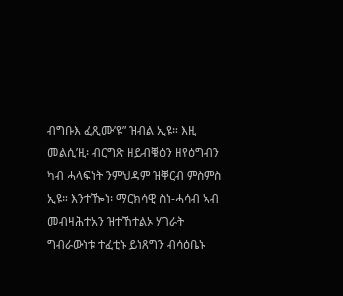ብግቡእ ፈጺሙ’ዩ” ዝብል ኢዩ። እዚ መልሲ’ዚ፡ ብርግጽ ዘይብቑዕን ዘየዕግብን ካብ ሓላፍነት ንምህዳም ዝቐርብ ምስምስ ኢዩ። እንተዀነ፡ ማርክሳዊ ስነ-ሓሳብ ኣብ መብዛሕተአን ዝተኸተልኦ ሃገራት ግብራውነቱ ተፈቲኑ ይነጸግን ብሳዕቤኑ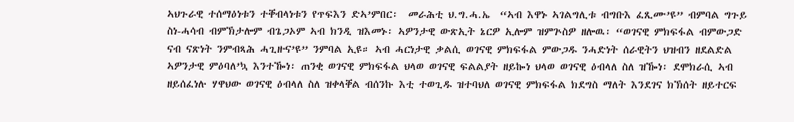ኣህጉራዊ ተሰማዕነቱን ተቐብላነቱን የጥፍእን ድኣ’ምበር፡  መራሕቲ ህ.ግ.ሓ.ኤ  “ኣብ እዋኑ ኣገልግሊቱ ብግቡእ ፈጺሙ’ዩ” ብምባል ግጉይ ስነ-ሓሳብ ብምኽታሎም ብጌጋኦም ኣብ ክንዲ ዝእመኑ፡ ኣዎንታዊ ውጽኢት ኔርዎ ኢሎም ዝምጕስዎ ዘሎዉ፡ “ወገናዊ ምክፍፋል ብምውጋድ ናብ ናጽነት ንምብጻሕ ሓጊዙና’ዩ” ንምባል ኢዩ። ኣብ ሓርነታዊ ቃልሲ ወገናዊ ምክፍፋል ምውጋዱ ንሓድነት ሰራዊትን ህዝብን ዘደልድል ኣዎንታዊ ምዕባለ’ኳ እንተዀነ፡ ጠንቂ ወገናዊ ምክፍፋል ህላወ ወገናዊ ፍልልያት ዘይኰነ ህላወ ወገናዊ ዕብላለ ስለ ዝዀነ፡ ደሞክራሲ ኣብ ዘይሰፈነሉ ሃዋህው ወገናዊ ዕብላለ ስለ ዝቀላቐል ብሰንኩ እቲ ተወጊዱ ዝተባህለ ወገናዊ ምክፍፋል ክደግስ ማለት እንደገና ክኽሰት ዘይተርፍ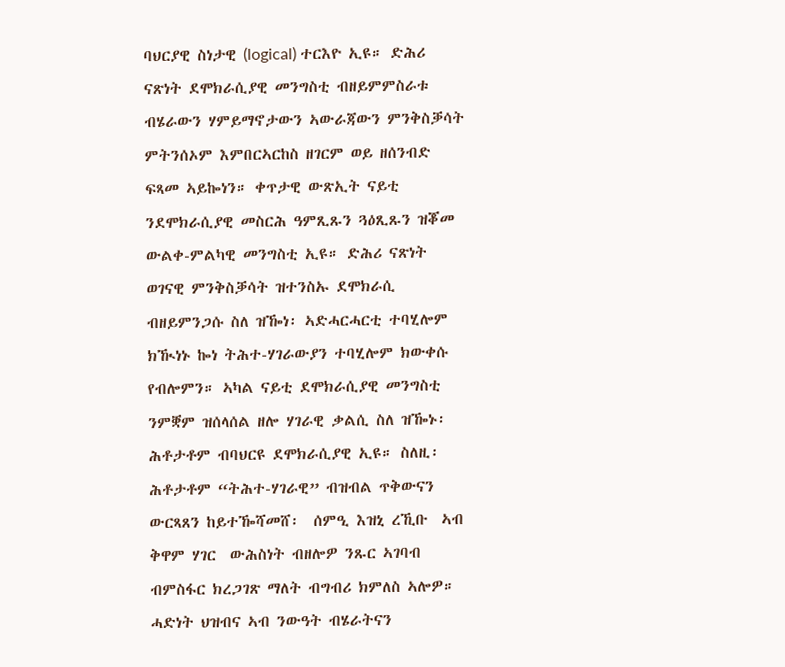ባህርያዊ ስነታዊ (logical) ተርእዮ ኢዩ። ድሕሪ ናጽነት ደሞክራሲያዊ መንግስቲ ብዘይምምስራቱ ብሄራውን ሃምይማኖታውን ኣውራጃውን ምንቅስቓሳት ምትንሰኦም እምበርኣርከስ ዘገርም ወይ ዘሰንብድ ፍጻመ ኣይኰነን። ቀጥታዊ ውጽኢት ናይቲ ንደሞክራሲያዊ መስርሕ ዓምጺጹን ጓዕጺጹን ዝቖመ ውልቀ-ምልካዊ መንግስቲ ኢዩ። ድሕሪ ናጽነት ወገናዊ ምንቅስቓሳት ዝተንስኡ ደሞክራሲ ብዘይምንጋሱ ስለ ዝዀነ፡ ኣድሓርሓርቲ ተባሂሎም ክዂነኑ ኰነ ትሕተ-ሃገራውያን ተባሂሎም ክውቀሱ የብሎምን። ኣካል ናይቲ ደሞክራሲያዊ መንግስቲ ንምቛም ዝሰላሰል ዘሎ ሃገራዊ ቃልሲ ስለ ዝዀኑ፡ ሕቶታቶም ብባህርዩ ደሞክራሲያዊ ኢዩ። ስለዚ፡ ሕቶታቶም “ትሕተ-ሃገራዊ” ብዝብል ጥቅውናን ውርጻጸን ከይተዀሻመሸ፡  ሰምዒ እዝኒ ረኺቡ  ኣብ ቅዋም ሃገር  ውሕስነት ብዘሎዎ ንጹር ኣገባብ ብምስፋር ክረጋገጽ ማለት ብግብሪ ክምለስ ኣሎዎ። ሓድነት ህዝብና ኣብ ንውዓት ብሄራትናን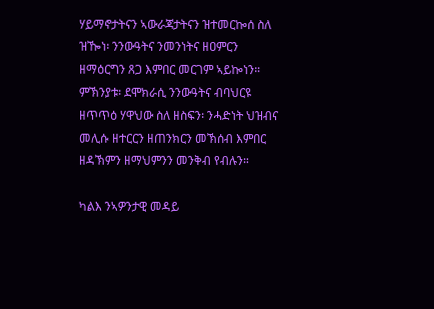ሃይማኖታትናን ኣውራጃታትናን ዝተመርኰሰ ስለ ዝዀነ፡ ንንውዓትና ንመንነትና ዘዐምርን ዘማዕርግን ጸጋ እምበር መርገም ኣይኰነን። ምኽንያቱ፡ ደሞክራሲ ንንውዓትና ብባህርዩ ዘጥጥዕ ሃዋህው ስለ ዘስፍን፡ ንሓድነት ህዝብና መሊሱ ዘተርርን ዘጠንክርን መኽሰብ እምበር ዘዳኽምን ዘማህምንን መንቅብ የብሉን።

ካልእ ንኣዎንታዊ መዳይ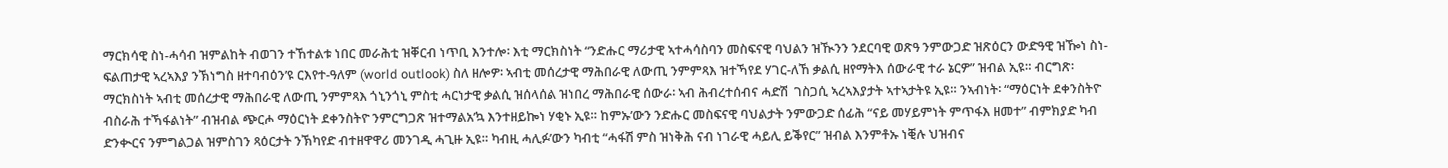ማርክሳዊ ስነ-ሓሳብ ዝምልከት ብወገን ተኸተልቱ ነበር መራሕቲ ዝቐርብ ነጥቢ እንተሎ፡ እቲ ማርክስነት “ንድሑር ማሪታዊ ኣተሓሳስባን መስፍናዊ ባህልን ዝዂንን ንደርባዊ ወጽዓ ንምውጋድ ዝጽዕርን ውድዓዊ ዝዀነ ስነ-ፍልጠታዊ ኣረኣእያ ንኽነግስ ዘተባብዕን’ዩ ርእየተ-ዓለም (world outlook) ስለ ዘሎዎ፡ ኣብቲ መሰረታዊ ማሕበራዊ ለውጢ ንምምጻእ ዝተኻየደ ሃገር-ለኸ ቃልሲ ዘየማትእ ሰውራዊ ተራ ኔርዎ” ዝብል ኢዩ። ብርግጽ፡ ማርክስነት ኣብቲ መሰረታዊ ማሕበራዊ ለውጢ ንምምጻእ ጎኒንጎኒ ምስቲ ሓርነታዊ ቃልሲ ዝሰላሰል ዝነበረ ማሕበራዊ ሰውራ፡ ኣብ ሕብረተሰብና ሓድሽ  ገስጋሲ ኣረኣእያታት ኣተኣታትዩ ኢዩ። ንኣብነት፡ “ማዕርነት ደቀንስትዮ ብስራሕ ተኻፋልነት” ብዝብል ጭርሖ ማዕርነት ደቀንስትዮ ንምርግጋጽ ዝተማልአ’ኳ እንተዘይኰነ ሃቂኑ ኢዩ። ከምኡ’ውን ንድሑር መስፍናዊ ባህልታት ንምውጋድ ሰፊሕ “ናይ መሃይምነት ምጥፋእ ዘመተ” ብምክያድ ካብ ድንቊርና ንምግልጋል ዝምስገን ጻዕርታት ንኽካየድ ብተዘዋዋሪ መንገዲ ሓጊዙ ኢዩ። ካብዚ ሓሊፉ’ውን ካብቲ “ሓፋሽ ምስ ዝነቅሕ ናብ ነገራዊ ሓይሊ ይቕየር” ዝብል እንምቶኡ ነቒሉ ህዝብና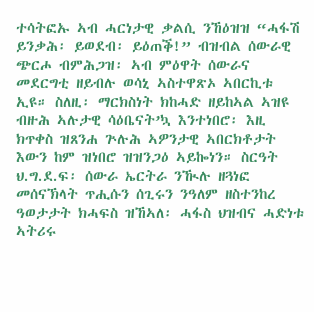ተሳትፎኡ ኣብ ሓርነታዊ ቃልሲ ንኸዕዝዝ “ሓፋሽ ይንቃሕ፡ ይወደብ፡ ይዕጠቕ!” ብዝብል ሰውራዊ ጭርሖ ብምሕጋዝ፡ ኣብ ምዕዋት ሰውራና መደርግቲ ዘይብሉ ወሳኒ ኣስተዋጽኦ ኣበርኪቱ ኢዩ። ስለዚ፡ ማርክስነት ክከሓድ ዘይከኣል ኣዝዩ ብዙሕ ኣሉታዊ ሳዕቤናት’ኳ እንተነበሮ፡ እዚ ክጥቀስ ዝጸንሐ ጕሉሕ ኣዎንታዊ ኣበርክቶታት እውን ከም ዝነበሮ ዝዝንጋዕ ኣይኰነን። ስርዓት ህ.ግ.ደ.ፍ፡ ሰውራ ኤርትራ ንዂሉ ዘጓነፎ መሰናኽላት ጥሒሱን ሰጊሩን ንዓለም ዘስተንከረ ዓወታታት ክሓፍስ ዝኸኣለ፡ ሓፋስ ህዝብና ሓድነቱ ኣትሪሩ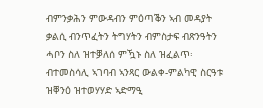ብምንቃሕን ምውዳብን ምዕጣቕን ኣብ መዳያት ቃልሲ ብንጥፈትን ትግሃትን ብምስታፍ ብጽንዓትን ሓቦን ስለ ዝተቓለሰ ምዃኑ ስለ ዝፈልጥ፡ ብተመስሳሊ ኣገባብ ኣንጻር ውልቀ-ምልካዊ ስርዓቱ ዝቐንዕ ዝተወሃሃድ ኣድማዒ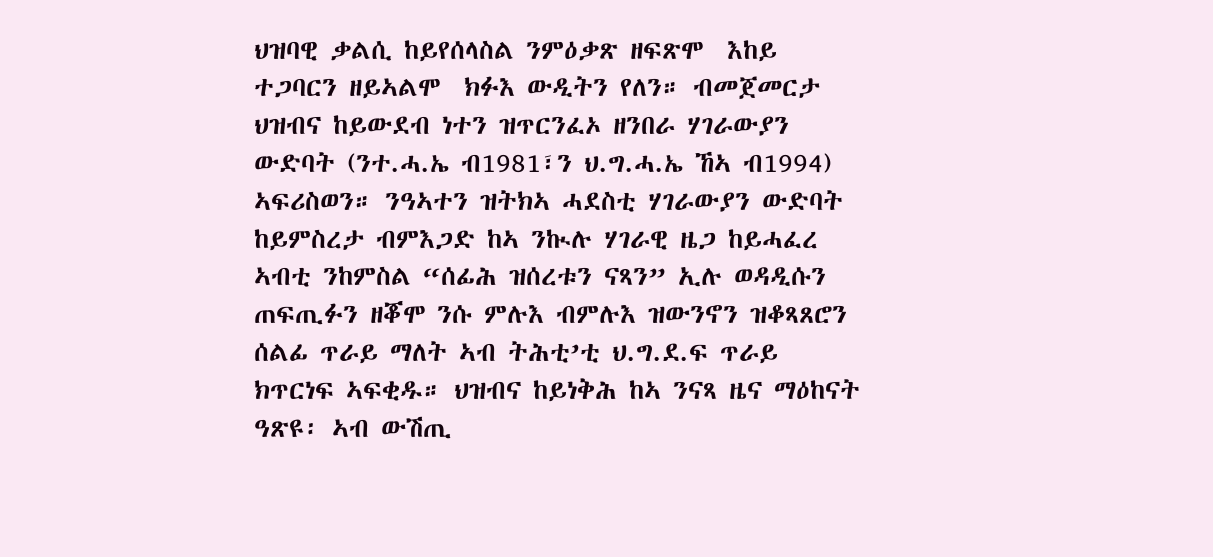ህዝባዊ ቃልሲ ከይየሰላስል ንምዕቃጽ ዘፍጽሞ  እከይ ተጋባርን ዘይኣልሞ  ክፉእ ውዲትን የለን። ብመጀመርታ ህዝብና ከይውደብ ነተን ዝጥርንፈኦ ዘንበራ ሃገራውያን ውድባት (ንተ.ሓ.ኤ ብ1981፣ን ህ.ግ.ሓ.ኤ ኸኣ ብ1994) ኣፍሪስወን። ንዓኣተን ዝትክኣ ሓደስቲ ሃገራውያን ውድባት ከይምስረታ ብምእጋድ ከኣ ንኲሉ ሃገራዊ ዜጋ ከይሓፈረ ኣብቲ ንከምስል “ሰፊሕ ዝሰረቱን ናጻን” ኢሉ ወዳዲሱን ጠፍጢፉን ዘቖሞ ንሱ ምሉእ ብምሉእ ዝውንኖን ዝቆጻጸሮን ሰልፊ ጥራይ ማለት ኣብ ትሕቲ’ቲ ህ.ግ.ደ.ፍ ጥራይ ክጥርነፍ ኣፍቂዱ። ህዝብና ከይነቅሕ ከኣ ንናጻ ዜና ማዕከናት ዓጽዩ፡ ኣብ ውሽጢ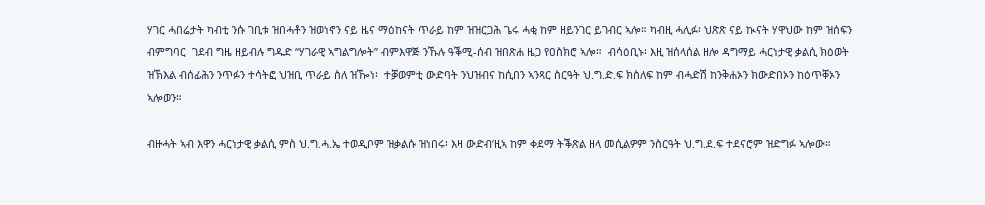ሃገር ሓበሬታት ካብቲ ንሱ ገቢቱ ዝበሓቶን ዝወነኖን ናይ ዜና ማዕከናት ጥራይ ከም ዝዝርጋሕ ጌሩ ሓቂ ከም ዘይንገር ይገብር ኣሎ። ካብዚ ሓሊፉ፡ ህጽጽ ናይ ኲናት ሃዋህው ከም ዝሰፍን ብምግባር  ገደብ ግዜ ዘይብሉ ግዱድ “ሃገራዊ ኣግልግሎት” ብምእዋጅ ንኹሉ ዓቕሚ-ሰብ ዝበጽሐ ዜጋ የዐስክሮ ኣሎ።  ብሳዕቢኑ፡ እዚ ዝሰላሰል ዘሎ ዳግማይ ሓርነታዊ ቃልሲ ክዕወት ዝኽእል ብሰፊሕን ንጥፉን ተሳትፎ ህዝቢ ጥራይ ስለ ዝዀነ፡  ተቓወምቲ ውድባት ንህዝብና ከሲበን ኣንጻር ስርዓት ህ.ግ.ድ.ፍ ክስለፍ ከም ብሓድሽ ከንቅሐኦን ክውድበኦን ከዕጥቐኦን ኣሎወን።

ብዙሓት ኣብ እዋን ሓርነታዊ ቃልሲ ምስ ህ.ግ.ሓ.ኤ ተወዲቦም ዝቃልሱ ዝነበሩ፡ እዛ ውድብ’ዚኣ ከም ቀደማ ትቕጽል ዘላ መሲልዎም ንስርዓት ህ.ግ.ደ.ፍ ተደናሮም ዝድግፉ ኣሎው።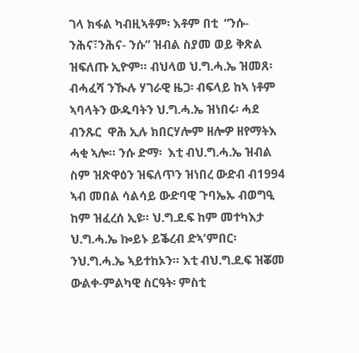ገላ ክፋል ካብዚኣቶም፡ እቶም በቲ  “ንሱ-ንሕና፣ንሕና- ንሱ” ዝብል ስያመ ወይ ቅጽል ዝፍለጡ ኢዮም። ብህላወ ህ.ግ.ሓ.ኤ ዝመጸ፡ ብሓፈሻ ንዂሉ ሃገራዊ ዜጋ፡ ብፍላይ ከኣ ነቶም ኣባላትን ውዱባትን ህ.ግ.ሓ.ኤ ዝነበሩ፡ ሓደ ብንጹር  ዋሕ ኢሉ ክበርሃሎም ዘሎዎ ዘየማትእ ሓቂ ኣሎ። ንሱ ድማ፡  እቲ ብህ.ግ.ሓ.ኤ ዝብል ስም ዝጽዋዕን ዝፍለጥን ዝነበረ ውድብ ብ1994 ኣብ መበል ሳልሳይ ውድባዊ ጉባኤኡ ብወግዒ ከም ዝፈረሰ ኢዩ። ህ.ግ.ደ.ፍ ከም መተካእታ ህ.ግ.ሓ.ኤ ኰይኑ ይቕረብ ድኣ’ምበር፡ ንህ.ግ.ሓ.ኤ ኣይተከኦን። እቲ ብህ.ግ.ደ.ፍ ዝቖመ ውልቀ-ምልካዊ ስርዓት፡ ምስቲ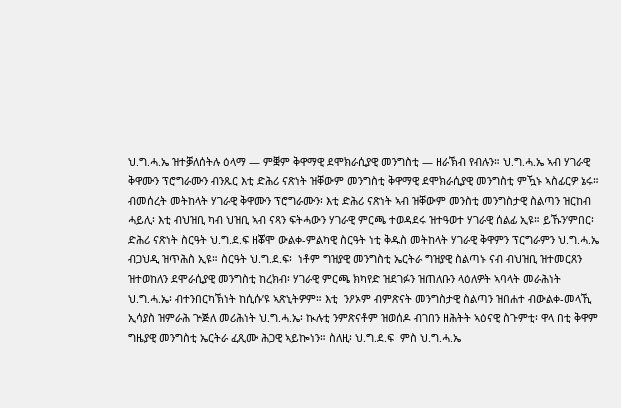ህ.ግ.ሓ.ኤ ዝተቓለሰትሉ ዕላማ — ምቛም ቅዋማዊ ደሞክራሲያዊ መንግስቲ — ዘራኽብ የብሉን። ህ.ግ.ሓ.ኤ ኣብ ሃገራዊ ቅዋሙን ፕሮግራሙን ብንጹር እቲ ድሕሪ ናጽነት ዝቐውም መንግስቲ ቅዋማዊ ደሞክራሲያዊ መንግስቲ ምዃኑ ኣስፊርዎ ኔሩ። ብመሰረት መትከላት ሃገራዊ ቅዋሙን ፕሮግራሙን፡ እቲ ድሕሪ ናጽነት ኣብ ዝቐውም መንስቲ መንግስታዊ ስልጣን ዝርከብ ሓይሊ፡ እቲ ብህዝቢ ካብ ህዝቢ ኣብ ናጻን ፍትሓውን ሃገራዊ ምርጫ ተወዳደሩ ዝተዓወተ ሃገራዊ ሰልፊ ኢዩ። ይኹን’ምበር፡ ድሕሪ ናጽነት ስርዓት ህ.ግ.ደ.ፍ ዘቖሞ ውልቀ-ምልካዊ ስርዓት ነቲ ቅዱስ መትከላት ሃገራዊ ቅዋምን ፕርግራምን ህ.ግ.ሓ.ኤ ብጋህዲ ዝጥሕስ ኢዩ። ስርዓት ህ.ግ.ደ.ፍ፡  ነቶም ግዝያዊ መንግስቲ ኤርትራ ግዝያዊ ስልጣኑ ናብ ብህዝቢ ዝተመርጸን ዝተወከለን ደሞራሲያዊ መንግስቲ ከረክብ፡ ሃገራዊ ምርጫ ክካየድ ዝደገፉን ዝጠለቡን ላዕለዎት ኣባላት መራሕነት ህ.ግ.ሓ.ኤ፡ ብተንበርካኽነት ከሲሱ’ዩ ኣጽኒትዎም። እቲ  ንዖኦም ብምጽናት መንግስታዊ ስልጣን ዝበሐተ ብውልቀ-መላኺ ኢሳያስ ዝምራሕ ጕጅለ መሪሕነት ህ.ግ.ሓ.ኤ፡ ኲሉቲ ንምጽናቶም ዝወሰዶ ብገበን ዘሕትት ኣዕናዊ ስጉምቲ፡ ዋላ በቲ ቅዋም ግዜያዊ መንግስቲ ኤርትራ ፈጺሙ ሕጋዊ ኣይኰነን። ስለዚ፡ ህ.ግ.ደ.ፍ  ምስ ህ.ግ.ሓ.ኤ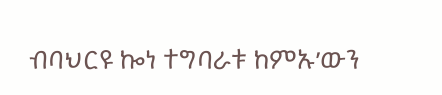ብባህርዩ ኰነ ተግባራቱ ከምኡ’ውን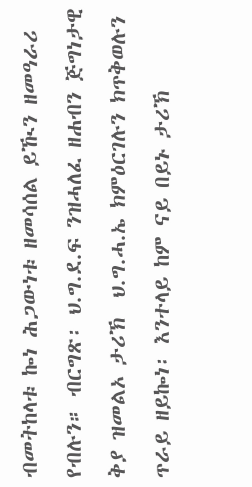ብመትከላቱ ኰነ ሕጋውነቱ ዘመሳሰል ይዂን ዘመዓራሪ የብሉን። ብርግጽ፡ ህ.ግ.ደ.ፍ ንዝሓለፈ ዘሐብን ጅግነታዊ ቅያ ዝመልኦ ታሪኽ  ህ.ግ.ሓ.ኤ ክምዕርገሉን ክጥቅወሉን ጥራይ ዘይኰነ፡ እንተላይ ከም ናይ በይኑ ታሪኽ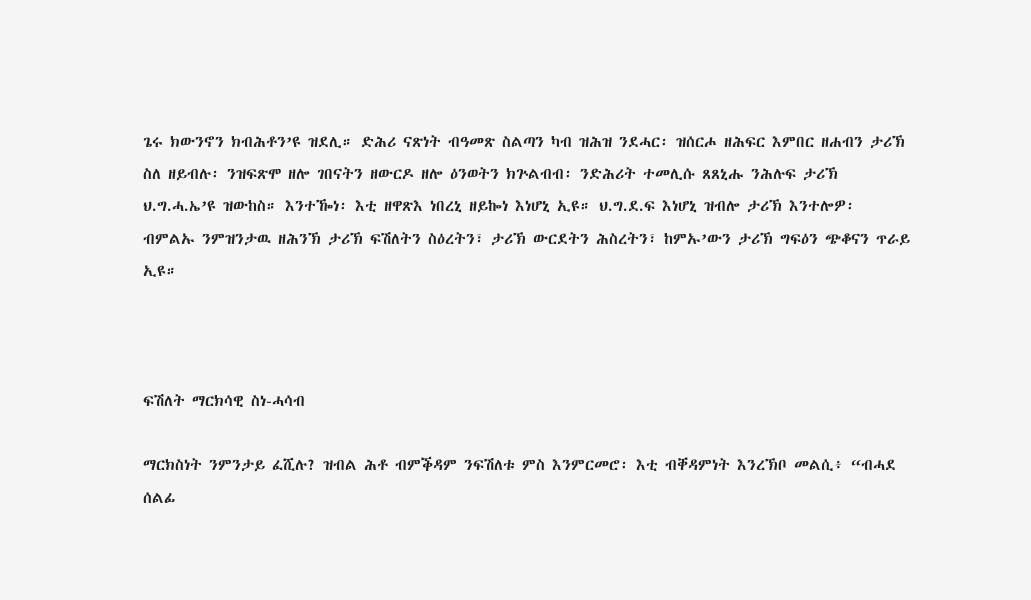ጌሩ ክውንኖን ክብሕቶን’ዩ ዝደሊ። ድሕሪ ናጽነት ብዓመጽ ስልጣን ካብ ዝሕዝ ንደሓር፡ ዝሰርሖ ዘሕፍር እምበር ዘሐብን ታሪኽ ስለ ዘይብሉ፡ ንዝፍጽሞ ዘሎ ገበናትን ዘውርዶ ዘሎ ዕንወትን ክጕልብብ፡ ንድሕሪት ተመሊሱ ጸጸኒሑ ንሕሉፍ ታሪኽ ህ.ግ.ሓ.ኤ’ዩ ዝውከስ። እንተዀነ፡ እቲ ዘዋጽእ ነበረኒ ዘይኰነ እነሆኒ ኢዩ። ህ.ግ.ደ.ፍ እነሆኒ ዝብሎ ታሪኽ እንተሎዎ፡ ብምልኡ ንምዝንታዉ ዘሕንኽ ታሪኽ ፍሽለትን ስዕረትን፣ ታሪኽ ውርደትን ሕስረትን፣ ከምኡ’ውን ታሪኽ ግፍዕን ጭቆናን ጥራይ ኢዩ።



ፍሽለት ማርክሳዊ ስነ-ሓሳብ

ማርክስነት ንምንታይ ፈሺሉ? ዝብል ሕቶ ብምቕዳም ንፍሽለቱ ምስ እንምርመሮ፡ እቲ ብቐዳምነት እንረኽቦ መልሲ፥ “ብሓደ ሰልፊ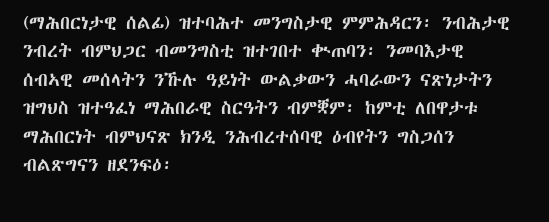(ማሕበርነታዊ ሰልፊ) ዝተባሕተ መንግስታዊ ምምሕዳርን፡ ንብሕታዊ ንብረት ብምህጋር ብመንግስቲ ዝተገበተ ቊጠባን፡ ንመባእታዊ ሰብኣዊ መሰላትን ንኹሉ ዓይነት ውልቃውን ሓባራውን ናጽነታትን ዝግህስ ዝተዓፈነ ማሕበራዊ ስርዓትን ብምቛም፡ ከምቲ ለበዋታቱ ማሕበርነት ብምህናጽ ክንዲ ንሕብረተሰባዊ ዕብየትን ግስጋሰን ብልጽግናን ዘደንፍዕ፡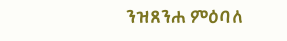ንዝጸንሐ ምዕባለ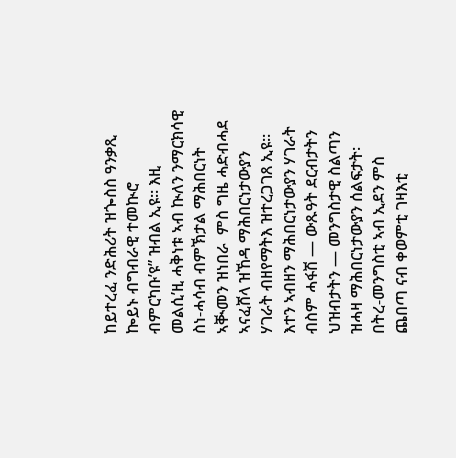ከይተረፈ ንድሕሪት ዝጐስስ ዓንቃጺ ኰይኑ ብግብራዊ ተመኲሮ ብምርካቡ’ዩ” ዝብል ኢዩ። እዚ መልሲ’ዚ ሓቅነቱ ኣብ ኲለን ንማርክሳዊ ስነ-ሓሳብ ብምኽታል ማሕበርነት ኣቚመን ዝነበራ  ምስ ግዜ ሓድብሓደ ኣናፈሸላ ዝኸዳ ማሕበርነታውያን ሃገራት ብዘየማትእ ዝተረጋገጸ ኢዩ። እተን ኣብዘን ማሕበርነታውያን ሃገራት ብስም ሓፋሽ — ውጹዓት ደርብታትን ህዝብታትን — መንግስታዊ ስልጣን ዝሓዛ ማሕበርነታውያን ሰልፍታት፡ በትረ-መንግስቲ ኣብ ኢደን ምስ ጨበጣ ናብ ቀወምቲ ገዛእቲ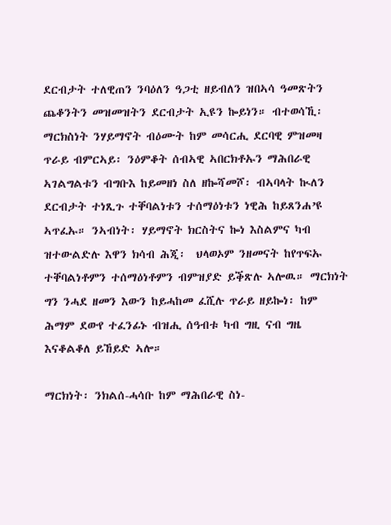ደርብታት ተለዊጠን ንባዕለን ዓጋቲ ዘይብለን ዝበኣሳ ዓመጽትን ጨቆንትን መዝመዝትን ደርብታት ኢዩን ኰይነን። ብተወሳኺ፡ ማርክስነት ንሃይማኖት ብዕሙት ከም መሳርሒ ደርባዊ ምዝመዛ  ጥራይ ብምርኣይ፡ ንዕምቆት ሰብኣዊ ኣበርክቶኡን ማሕበራዊ ኣገልግልቱን ብግቡእ ከይመዘነ ስለ ዘኰሻመሾ፡ ብኣባላት ኲለን ደርብታት ተነጺጉ ተቐባልነቱን ተሰማዕነቱን ነዊሕ ከይጸንሐ’ዩ ኣጥፈኡ። ንኣብነት፡ ሃይማኖት ክርስትና ኰነ እስልምና ካብ ዝተውልድሉ እዋን ክሳብ ሕጂ፡  ህላወኦም ንዘመናት ከየጥፍኡ ተቐባልነቶምን ተሰማዕነቶምን ብምዝያድ ይቕጽሉ ኣሎዉ። ማርክነት ግን ንሓደ ዘመን እውን ከይሓከመ ፈሺሉ ጥራይ ዘይኰነ፡ ከም ሕማም ደውየ ተፈንፊኑ ብዝሒ ሰዓብቱ ካብ ግዚ ናብ ግዜ እናቆልቆለ ይኸይድ ኣሎ።

ማርክነት፡ ንክልሰ-ሓሳቡ ከም ማሕበራዊ ስነ-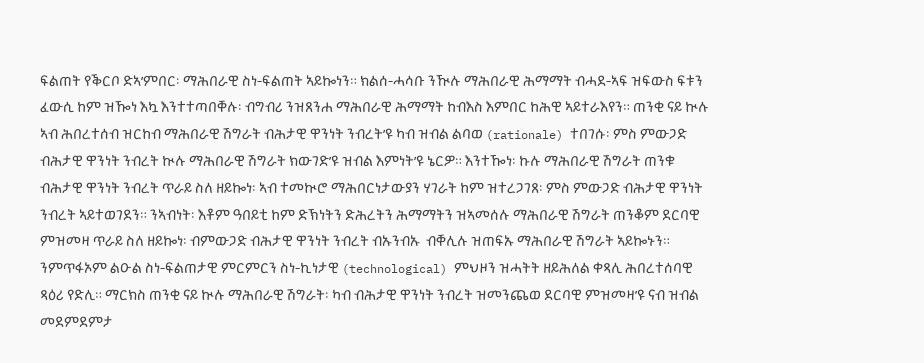ፍልጠት የቕርቦ ድኣ’ምበር፡ ማሕበራዊ ስነ-ፍልጠት ኣይኰነን። ክልሰ-ሓሳቡ ንዂሉ ማሕበራዊ ሕማማት ብሓደ-ኣፍ ዝፍውስ ፍቱን ፈውሲ ከም ዝዀነ እኳ እንተተጣበቐሉ፡ ብግብሪ ንዝጸንሐ ማሕበራዊ ሕማማት ከብእስ እምበር ከሕዊ ኣይተራእየን። ጠንቂ ናይ ኲሉ ኣብ ሕበረተሰብ ዝርከብ ማሕበራዊ ሽግራት ብሕታዊ ዋንነት ንብረት’ዩ ካብ ዝብል ልባወ (rationale) ተበገሱ፡ ምስ ምውጋድ ብሕታዊ ዋንነት ንብረት ኲሉ ማሕበራዊ ሽግራት ክውገድ’ዩ ዝብል እምነት’ዩ ኔርዎ። እንተዀነ፡ ኩሉ ማሕበራዊ ሽግራት ጠንቁ ብሕታዊ ዋንነት ንብረት ጥራይ ስለ ዘይኰነ፡ ኣብ ተመኲሮ ማሕበርነታውያን ሃገራት ከም ዝተረጋገጸ፡ ምስ ምውጋድ ብሕታዊ ዋንነት ንብረት ኣይተወገደን። ንኣብነት፡ እቶም ዓበይቲ ከም ድኽነትን ድሕረትን ሕማማትን ዝኣመሰሉ ማሕበራዊ ሽግራት ጠንቆም ደርባዊ ምዝመዛ ጥራይ ስለ ዘይኰነ፡ ብምውጋድ ብሕታዊ ዋንነት ንብረት ብኡንብኡ  ብቐሊሉ ዝጠፍኡ ማሕበራዊ ሽግራት ኣይኰኑን። ንምጥፋኦም ልዑል ስነ-ፍልጠታዊ ምርምርን ስነ-ኪነታዊ (technological) ምህዞን ዝሓትት ዘይሕለል ቀጻሊ ሕበረተሰባዊ ጻዕሪ የድሊ። ማርክስ ጠንቂ ናይ ኲሉ ማሕበራዊ ሽግራት፡ ካብ ብሕታዊ ዋንነት ንብረት ዝመንጨወ ደርባዊ ምዝመዛ’ዩ ናብ ዝብል መደምደምታ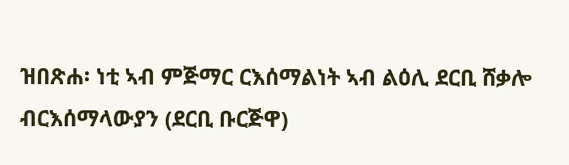ዝበጽሐ፡ ነቲ ኣብ ምጅማር ርእሰማልነት ኣብ ልዕሊ ደርቢ ሸቃሎ ብርእሰማላውያን (ደርቢ ቡርጅዋ)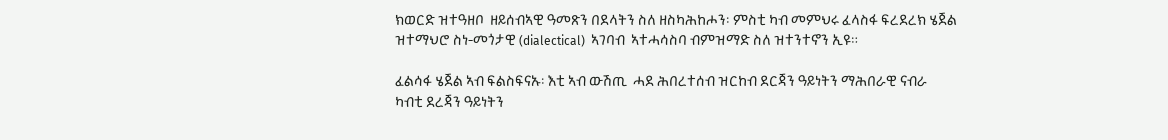ክወርድ ዝተዓዘቦ  ዘይሰብኣዊ ዓመጽን በደላትን ስለ ዘስካሕከሖን፡ ምስቲ ካብ መምህሩ ፈላስፋ ፍረደረክ ሄጀል ዝተማህሮ ስነ-መጎታዊ (dialectical)  ኣገባብ  ኣተሓሳስባ ብምዝማድ ስለ ዝተንተኖን ኢዩ።

ፈልሳፋ ሄጀል ኣብ ፍልስፍናኡ፡ እቲ ኣብ ውሽጢ  ሓደ ሕበረተሰብ ዝርከብ ደርጃን ዓይነትን ማሕበራዊ ናብራ ካብቲ ደረጃን ዓይነትን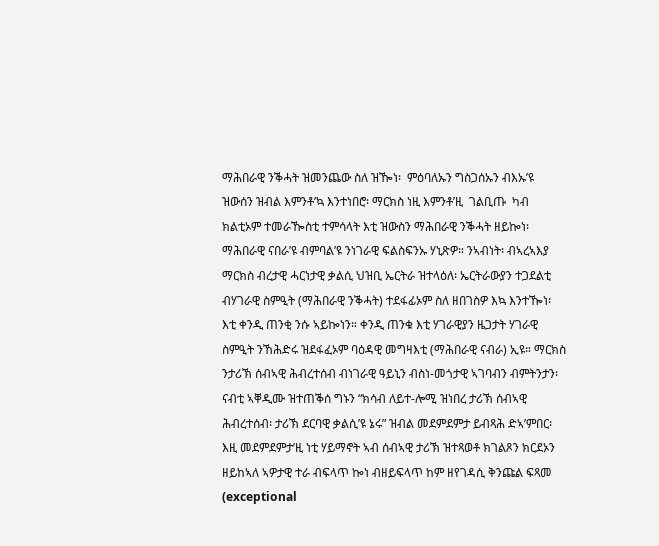ማሕበራዊ ንቕሓት ዝመንጨው ስለ ዝዀነ፡  ምዕባለኡን ግስጋሰኡን ብእኡ’ዩ ዝውሰን ዝብል እምንቶ’ኳ እንተነበሮ፡ ማርክስ ነዚ እምንቶ’ዚ  ገልቢጡ  ካብ ክልቲኦም ተመራዀስቲ ተምሳላት እቲ ዝውስን ማሕበራዊ ንቕሓት ዘይኰነ፡ ማሕበራዊ ናበራ’ዩ ብምባል’ዩ ንነገራዊ ፍልስፍንኡ ሃኒጽዎ። ንኣብነት፡ ብኣረኣእያ ማርክስ ብረታዊ ሓርነታዊ ቃልሲ ህዝቢ ኤርትራ ዝተላዕለ፡ ኤርትራውያን ተጋደልቲ ብሃገራዊ ስምዒት (ማሕበራዊ ንቕሓት) ተደፋፊኦም ስለ ዘበገስዎ እኳ እንተዀነ፡ እቲ ቀንዲ ጠንቂ ንሱ ኣይኰነን። ቀንዲ ጠንቁ እቲ ሃገራዊያን ዜጋታት ሃገራዊ ስምዒት ንኸሕድሩ ዝደፋፈኦም ባዕዳዊ መግዛእቲ (ማሕበራዊ ናብራ) ኢዩ። ማርክስ ንታሪኽ ሰብኣዊ ሕብረተሰብ ብነገራዊ ዓይኒን ብስነ-መጎታዊ ኣገባብን ብምትንታን፡ ናብቲ ኣቐዲሙ ዝተጠቕሰ ግኑን “ክሳብ ለይተ-ሎሚ ዝነበረ ታሪኽ ሰብኣዊ ሕብረተሰብ፡ ታሪኽ ደርባዊ ቃልሲ’ዩ ኔሩ” ዝብል መደምደምታ ይብጻሕ ድኣ’ምበር፡ እዚ መደምደምታ’ዚ ነቲ ሃይማኖት ኣብ ሰብኣዊ ታሪኽ ዝተጻወቶ ክገልጾን ክርደኦን ዘይከኣለ ኣዎታዊ ተራ ብፍላጥ ኰነ ብዘይፍላጥ ከም ዘየገዳሲ ቅንጩል ፍጻመ (exceptional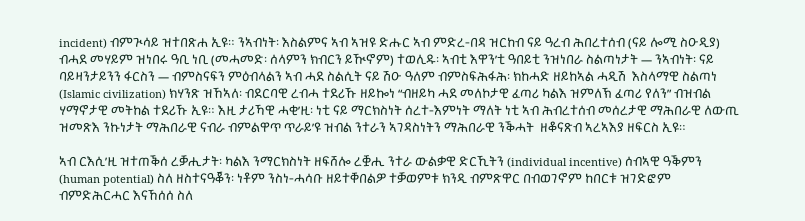incident) ብምጒሳይ ዝተበጽሐ ኢዩ። ንኣብነት፡ እስልምና ኣብ ኣዝዩ ድሑር ኣብ ምድረ-በዳ ዝርከብ ናይ ዓረብ ሕበረተሰብ (ናይ ሎሚ ስዑዲያ) ብሓደ መሃይም ዝነበሩ ዓቢ ነቢ (መሓመድ፡ ሰላምን ክብርን ይዂኖም) ተወሊዱ፡ ኣብቲ እዋን’ቲ ዓበይቲ ንዝነበራ ስልጣነታት — ንኣብነት፡ ናይ ባይዛንታይንን ፋርስን — ብምስናፍን ምዕብላልን ኣብ ሓደ ስልሲት ናይ ሽዑ ዓለም ብምስፍሕፋሕ፡ ክከሓድ ዘይከኣል ሓዲሽ  እስላማዊ ስልጣነ (Islamic civilization) ክሃንጽ ዝኸኣለ፡ ብደርባዊ ረብሓ ተደሪኹ ዘይኰነ “ብዘይካ ሓደ መለኮታዊ ፈጣሪ ካልእ ዝምለኽ ፈጣሪ የለን” ብዝብል ሃማኖታዊ መትከል ተደሪኹ ኢዩ። እዚ ታሪኻዊ ሓቂ’ዚ፡ ነቲ ናይ ማርክስነት ሰረተ-እምነት ማለት ነቲ ኣብ ሕብረተሰብ መሰረታዊ ማሕበራዊ ለውጢ ዝመጽእ ንኩነታት ማሕበራዊ ናብራ ብምልዋጥ ጥራይ’ዩ ዝብል ንተራን ኣገዳስነትን ማሕበራዊ ንቕሓት  ዘቆናጽብ ኣረኣእያ ዘፍርስ ኢዩ።

ኣብ ርእሲ’ዚ ዝተጠቕሰ ረቓሒታት፡ ካልእ ንማርክስነት ዘፍሸሎ ረቛሒ ንተራ ውልቃዊ ድርኺትን (individual incentive) ሰብኣዊ ዓቕምን (human potential) ስለ ዘስተናዓቖን፡ ነቶም ንስነ-ሓሳቡ ዘይተቐበልዎ ተቓወምቱ ክንዲ ብምጽዋር በብወገኖም ከበርቱ ዝገድፎም ብምድሕርሓር እናኸሰሰ ስለ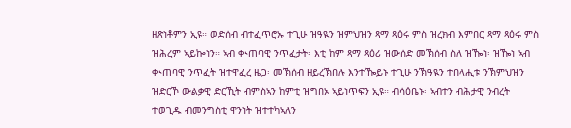ዘጽነቶምን ኢዩ። ወድሰብ ብተፈጥሮኡ ተጊሁ ዝዓዪን ዝምህዝን ጻማ ጻዕሩ ምስ ዝረክብ እምበር ጻማ ጻዕሩ ምስ ዝሕረም ኣይኰነን። ኣብ ቊጠባዊ ንጥፈታት፡ እቲ ከም ጻማ ጻዕሪ ዝውሰድ መኽሰብ ስለ ዝዀነ፡ ዝዀነ ኣብ ቊጠባዊ ንጥፈት ዝተዋፈረ ዜጋ፡ መኽሰብ ዘይረኽበሉ እንተዀይኑ ተጊሁ ንኽዓዪን ተበላሒቱ ንኽምህዝን ዝድርኾ ውልቃዊ ድርኺት ብምስኣን ከምቲ ዝግበኦ ኣይነጥፍን ኢዩ። ብሳዕቤኑ፡ ኣብተን ብሕታዊ ንብረት ተወጊዱ ብመንግስቲ ዋንነት ዝተተካኣለን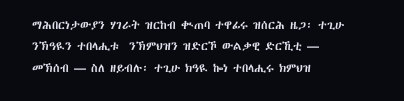ማሕበርነታውያን ሃገራት ዝርከብ ቊጠባ ተዋፊሩ ዝሰርሕ ዜጋ፡ ተጊሁ ንኽዓዪን ተበላሒቱ  ንኽምህዝን ዝድርኾ ውልቃዊ ድርኺቲ — መኽሰብ — ስለ ዘይብሉ፡ ተጊሁ ክዓዪ ኰነ ተበላሒሩ ክምህዝ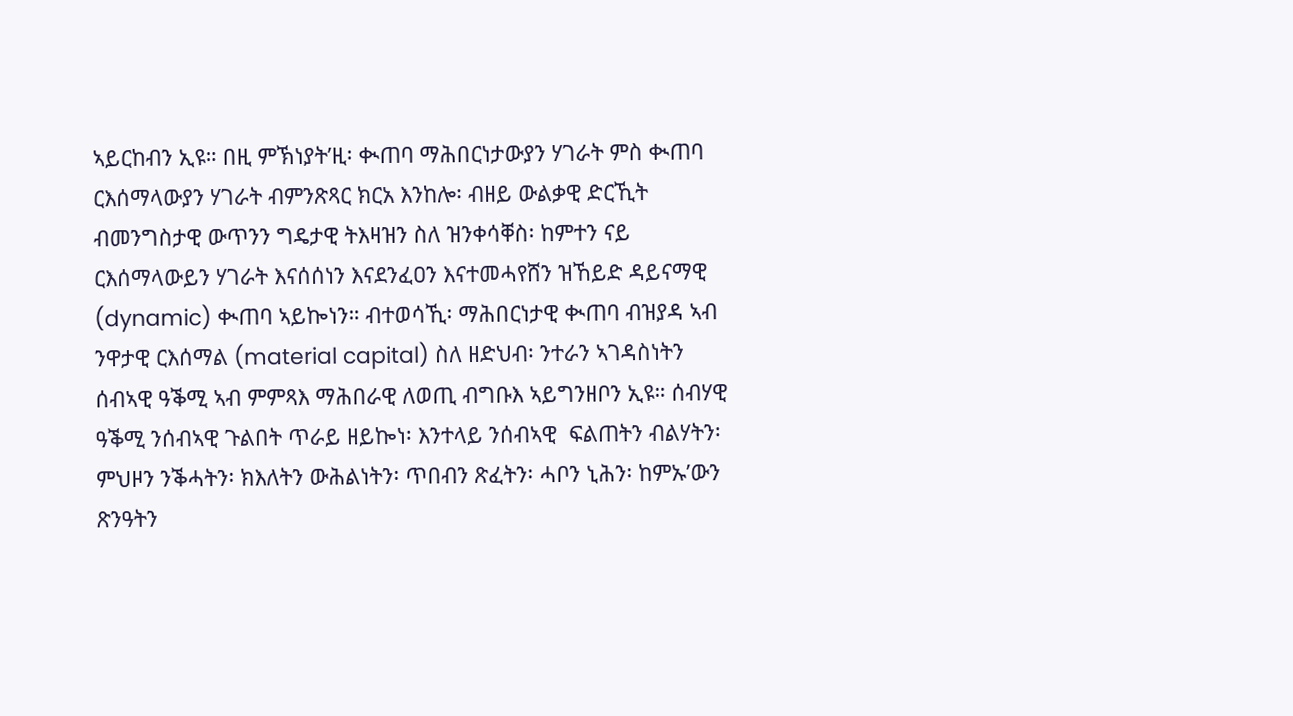ኣይርከብን ኢዩ። በዚ ምኽነያት’ዚ፡ ቊጠባ ማሕበርነታውያን ሃገራት ምስ ቊጠባ ርእሰማላውያን ሃገራት ብምንጽጻር ክርአ እንከሎ፡ ብዘይ ውልቃዊ ድርኺት ብመንግስታዊ ውጥንን ግዴታዊ ትእዛዝን ስለ ዝንቀሳቐስ፡ ከምተን ናይ ርእሰማላውይን ሃገራት እናሰሰነን እናደንፈዐን እናተመሓየሸን ዝኸይድ ዳይናማዊ (dynamic) ቊጠባ ኣይኰነን። ብተወሳኺ፡ ማሕበርነታዊ ቊጠባ ብዝያዳ ኣብ ንዋታዊ ርእሰማል (material capital) ስለ ዘድህብ፡ ንተራን ኣገዳስነትን ሰብኣዊ ዓቕሚ ኣብ ምምጻእ ማሕበራዊ ለወጢ ብግቡእ ኣይግንዘቦን ኢዩ። ሰብሃዊ ዓቕሚ ንሰብኣዊ ጉልበት ጥራይ ዘይኰነ፡ እንተላይ ንሰብኣዊ  ፍልጠትን ብልሃትን፡ ምህዞን ንቕሓትን፡ ክእለትን ውሕልነትን፡ ጥበብን ጽፈትን፡ ሓቦን ኒሕን፡ ከምኡ’ውን  ጽንዓትን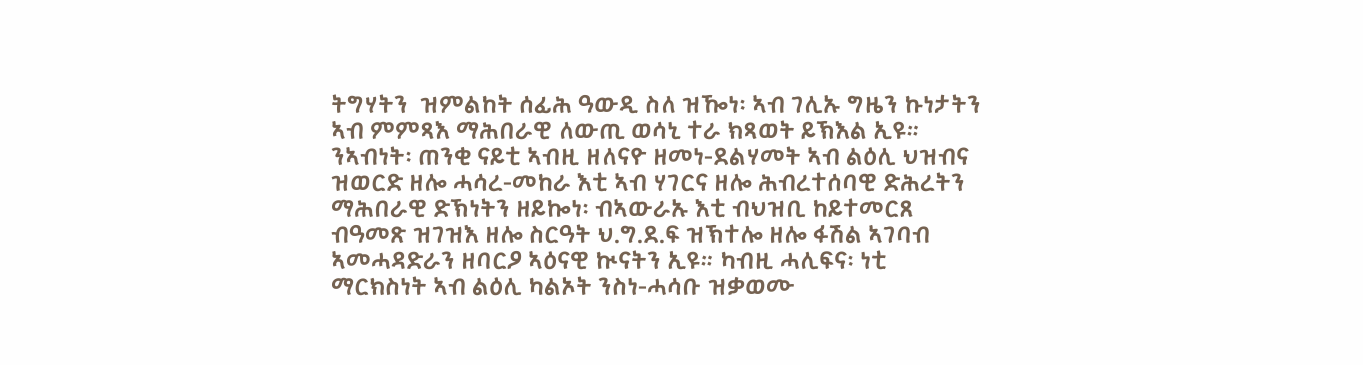ትግሃትን  ዝምልከት ሰፊሕ ዓውዲ ስለ ዝዀነ፡ ኣብ ገሊኡ ግዜን ኩነታትን ኣብ ምምጻእ ማሕበራዊ ለውጢ ወሳኒ ተራ ክጻወት ይኽእል ኢዩ። ንኣብነት፡ ጠንቂ ናይቲ ኣብዚ ዘለናዮ ዘመነ-ደልሃመት ኣብ ልዕሊ ህዝብና ዝወርድ ዘሎ ሓሳረ-መከራ እቲ ኣብ ሃገርና ዘሎ ሕብረተሰባዊ ድሕረትን ማሕበራዊ ድኽነትን ዘይኰነ፡ ብኣውራኡ እቲ ብህዝቢ ከይተመርጸ ብዓመጽ ዝገዝእ ዘሎ ስርዓት ህ.ግ.ደ.ፍ ዝኽተሎ ዘሎ ፋሽል ኣገባብ ኣመሓዳድራን ዘባርዖ ኣዕናዊ ኲናትን ኢዩ። ካብዚ ሓሊፍና፡ ነቲ ማርክስነት ኣብ ልዕሊ ካልኦት ንስነ-ሓሳቡ ዝቃወሙ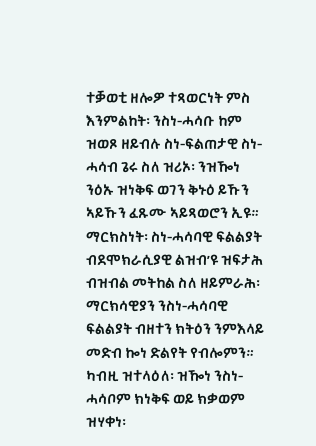ተቓወቲ ዘሎዎ ተጻወርነት ምስ እንምልከት፡ ንስነ-ሓሳቡ ከም ዝወጾ ዘይብሉ ስነ-ፍልጠታዊ ስነ-ሓሳብ ጌሩ ስለ ዝሪኦ፡ ንዝዀነ ንዕኡ ዝነቅፍ ወገን ቅኑዕ ይኹን ኣይኹን ፈጹሙ ኣይጻወሮን ኢዩ።  ማርክስነት፡ ስነ-ሓሳባዊ ፍልልያት ብደሞክራሲያዊ ልዝብ’ዩ ዝፍታሕ ብዝብል መትከል ስለ ዘይምራሕ፡ ማርክሳዊያን ንስነ-ሓሳባዊ ፍልልያት ብዘተን ክትዕን ንምእላይ መድብ ኰነ ድልየት የብሎምን። ካብዚ ዝተላዕለ፡ ዝዀነ ንስነ-ሓሳቦም ክነቅፍ ወይ ክቃወም ዝሃቀነ፡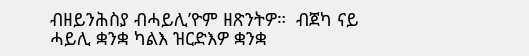ብዘይንሕስያ ብሓይሊ’ዮም ዘጽንትዎ።  ብጀካ ናይ ሓይሊ ቋንቋ ካልእ ዝርድእዎ ቋንቋ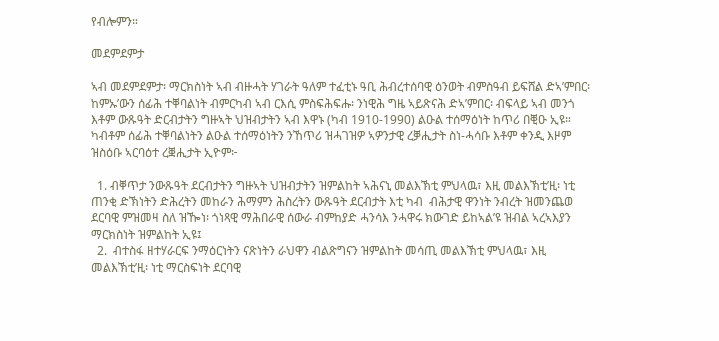የብሎምን።

መደምደምታ

ኣብ መደምደምታ፡ ማርክስነት ኣብ ብዙሓት ሃገራት ዓለም ተፈቲኑ ዓቢ ሕብረተሰባዊ ዕንወት ብምስዓብ ይፍሸል ድኣ’ምበር፡  ከምኡ’ውን ሰፊሕ ተቐባልነት ብምርካብ ኣብ ርእሲ ምስፍሕፍሑ፡ ንነዊሕ ግዜ ኣይጽናሕ ድኣ’ምበር፡ ብፍላይ ኣብ መንጎ እቶም ውጹዓት ድርብታትን ግዙኣት ህዝብታትን ኣብ እዋኑ (ካብ 1910-1990) ልዑል ተሰማዕነት ከጥሪ በቒዑ ኢዩ።  ካብቶም ሰፊሕ ተቐባልነትን ልዑል ተሰማዕነትን ንኸጥሪ ዝሓገዝዎ ኣዎንታዊ ረቓሒታት ስነ-ሓሳቡ እቶም ቀንዲ እዞም ዝስዕቡ ኣርባዕተ ረቛሒታት ኢዮም፦

  1. ብቐጥታ ንውጹዓት ደርብታትን ግዙኣት ህዝብታትን ዝምልከት ኣሕናኒ መልእኽቲ ምህላዉ፣ እዚ መልእኽቲ’ዚ፡ ነቲ ጠንቂ ድኽነትን ድሕረትን መከራን ሕማምን ሕስረትን ውጹዓት ደርብታት እቲ ካብ  ብሕታዊ ዋንነት ንብረት ዝመንጨወ ደርባዊ ምዝመዛ ስለ ዝዀነ፡ ጎነጻዊ ማሕበራዊ ሰውራ ብምከያድ ሓንሳእ ንሓዋሩ ክውገድ ይከኣል’ዩ ዝብል ኣረኣእያን ማርክስነት ዝምልከት ኢዩ፤
  2.  ብተስፋ ዘተሃራርፍ ንማዕርነትን ናጽነትን ራህዋን ብልጽግናን ዝምልከት መሳጢ መልእኽቲ ምህላዉ፣ እዚ መልእኽቲ’ዚ፡ ነቲ ማርስፍነት ደርባዊ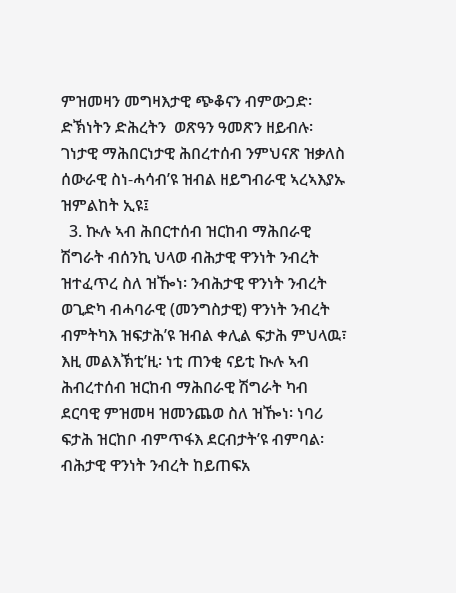ምዝመዛን መግዛእታዊ ጭቆናን ብምውጋድ፡ ድኽነትን ድሕረትን  ወጽዓን ዓመጽን ዘይብሉ፡ ገነታዊ ማሕበርነታዊ ሕበረተሰብ ንምህናጽ ዝቃለስ ሰውራዊ ስነ-ሓሳብ’ዩ ዝብል ዘይግብራዊ ኣረኣእያኡ ዝምልከት ኢዩ፤
  3. ኲሉ ኣብ ሕበርተሰብ ዝርከብ ማሕበራዊ ሽግራት ብሰንኪ ህላወ ብሕታዊ ዋንነት ንብረት ዝተፈጥረ ስለ ዝዀነ፡ ንብሕታዊ ዋንነት ንብረት ወጊድካ ብሓባራዊ (መንግስታዊ) ዋንነት ንብረት ብምትካእ ዝፍታሕ’ዩ ዝብል ቀሊል ፍታሕ ምህላዉ፣ እዚ መልእኽቲ’ዚ፡ ነቲ ጠንቂ ናይቲ ኲሉ ኣብ ሕብረተሰብ ዝርከብ ማሕበራዊ ሽግራት ካብ ደርባዊ ምዝመዛ ዝመንጨወ ስለ ዝዀነ፡ ነባሪ ፍታሕ ዝርከቦ ብምጥፋእ ደርብታት’ዩ ብምባል፡ ብሕታዊ ዋንነት ንብረት ከይጠፍአ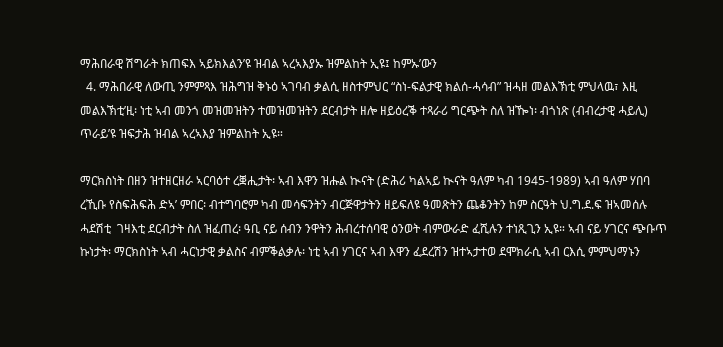ማሕበራዊ ሽግራት ክጠፍእ ኣይክእልን’ዩ ዝብል ኣረኣእያኡ ዝምልከት ኢዩ፤ ከምኡ’ውን
  4. ማሕበራዊ ለውጢ ንምምጻእ ዝሕግዝ ቅኑዕ ኣገባብ ቃልሲ ዘስተምህር “ስነ-ፍልታዊ ክልሰ-ሓሳብ” ዝሓዘ መልእኽቲ ምህላዉ፣ እዚ መልእኽቲ’ዚ፡ ነቲ ኣብ መንጎ መዝመዝትን ተመዝመዝትን ደርብታት ዘሎ ዘይዕረቕ ተጻራሪ ግርጭት ስለ ዝዀነ፡ ብጎነጽ (ብብረታዊ ሓይሊ) ጥራይ’ዩ ዝፍታሕ ዝብል ኣረኣእያ ዝምልከት ኢዩ።

ማርክስነት በዘን ዝተዘርዘራ ኣርባዕተ ረቛሒታት፡ ኣብ እዋን ዝሑል ኲናት (ድሕሪ ካልኣይ ኲናት ዓለም ካብ 1945-1989) ኣብ ዓለም ሃበባ ረኺቡ የስፍሕፍሕ ድኣ’ ምበር፡ ብተግባሮም ካብ መሳፍንትን ብርጅዋታትን ዘይፍለዩ ዓመጽትን ጨቆንትን ከም ስርዓት ህ.ግ.ደ.ፍ ዝኣመሰሉ ሓደሽቲ  ገዛእቲ ደርብታት ስለ ዝፈጠረ፡ ዓቢ ናይ ሰብን ንዋትን ሕብረተሰባዊ ዕንወት ብምውራድ ፈሺሉን ተነጺጊን ኢዩ። ኣብ ናይ ሃገርና ጭቡጥ ኩነታት፡ ማርክስነት ኣብ ሓርነታዊ ቃልስና ብምቕልቃሉ፡ ነቲ ኣብ ሃገርና ኣብ እዋን ፈደረሽን ዝተኣታተወ ደሞክራሲ ኣብ ርእሲ ምምህማኑን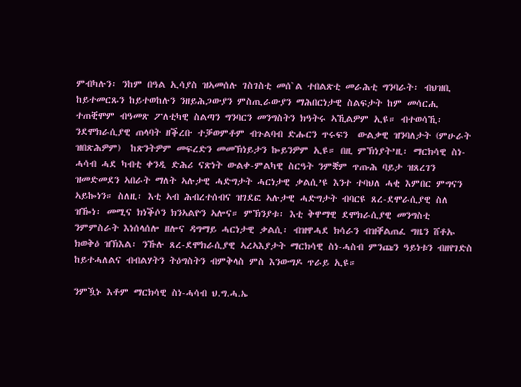ምብካሉን፡ ንከም በዓል ኢሳያስ ዝኣመሰሉ ገስገስቲ መሰ`ል ተበልጽቲ መራሕቲ ግንባራት፡ ብህዝቢ ከይተመርጹን ከይተወከሉን ንዘይሕጋውያን ምስጢራውያን ማሕበርነታዊ ስልፍታት ከም መሳርሒ ተጠቒሞም ብዓመጽ ፖለቲካዊ ስልጣን ግንባርን መንግስትን ክዓትሩ ኣኺልዎም ኢዩ። ብተወሳኺ፡ ንደሞክራሲያዊ ጠላባት ዘቕረቡ ተቓወምቶም ብጉልባብ ድሑርን ጥሩፍን  ውልቃዊ ዝንባለታት (ምሁራት ዝበጽሕዎም)  ከጽንትዎም መፍረድን መመኽነይታን ኰይንዎም ኢዩ። በዚ ምኽነያት’ዚ፡ ማርክሳዊ ስነ-ሓሳብ ሓደ ካብቲ ቀንዲ ድሕሪ ናጽነት ውልቀ-ምልካዊ ስርዓት ንምቛም ጥጡሕ ባይታ ዝጸረገን ዝመድመደን ኣበራት ማለት ኣሉታዊ ሓድግታት ሓርነታዊ ቃልሲ’ዩ እንተ ተባህለ ሓቂ እምበር ምግናን ኣይኰነን። ስለዚ፡ እቲ ኣብ ሕብረተሰብና ዝገደፎ ኣሉታዊ ሓድግታት ብባርዩ ጸረ-ደሞራሲያዊ ስለ ዝዀነ፡ መሚና ክነቕሶን ክንኣልዮን ኣሎና። ምኽንያቱ፡ እቲ ቅዋማዊ ደሞክራሲያዊ መንግስቲ ንምምስራት እነሰላሰሎ ዘሎና ዳግማይ ሓርነታዊ ቃልሲ፡ ብዝዋሓደ ክሳራን ብዝቐልጠፈ ግዜን ሸቶኡ ክወቅዕ ዝኽእል፡ ንኹሉ ጸረ-ደሞክራሲያዊ ኣረኣእያታት ማርክሳዊ ስነ-ሓስብ ምንጩን ዓይነቱን ብዘየገድስ ከይተሓለልና ብብልሃትን ትዕግስትን ብምቅላስ ምስ እንውግዶ ጥራይ ኢዩ።

ንምዃኑ እቶም ማርክሳዊ ስነ-ሓሳብ ህ.ግ.ሓ.ኤ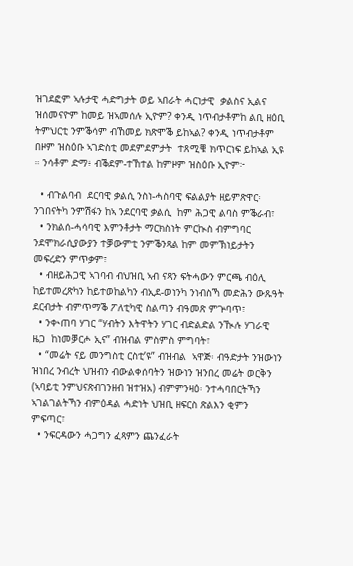ዝገደፎም ኣሉታዊ ሓድግታት ወይ ኣበራት ሓርነታዊ  ቃልስና ኢልና ዝሰመናዮም ከመይ ዝኣመሰሉ ኢዮም? ቀንዲ ነጥብታቶምከ ልቢ ዘዕቢ ትምህርቲ ንምቕሳም ብኸመይ ክጽሞቕ ይከኣል? ቀንዲ ነጥብታቶም በዞም ዝስዕቡ ኣገድስቲ መደምደምታት  ተጸሚቑ ክጥርነፍ ይከኣል ኢዩ ። ንሳቶም ድማ፥ ብቕደም-ተኸተል ከምዞም ዝስዕቡ ኢዮም፦

  • ብጉልባብ  ደርባዊ ቃልሲ ንስነ-ሓስባዊ ፍልልያት ዘይምጽዋር፡  ንገበናትካ ንምሽፋን ከኣ ንደርባዊ ቃልሲ  ከም ሕጋዊ ልባስ ምቕራብ፣
  • ንክልሰ-ሓሳባዊ እምንቶታት ማርክስነት ምርኲስ ብምግባር ንደሞክራሲያውያን ተቓውምቲ ንምቕንጻል ከም መምኽነይታትን መፍረድን ምጥቃም፣
  • ብዘይሕጋዊ ኣገባብ ብህዝቢ ኣብ ናጻን ፍትሓውን ምርጫ ብዕሊ ከይተመረጽካን ከይተወከልካን ብኢደ-ወነንካ ንነብስኻ መድሕን ውጹዓት ደርብታት ብምጥማቕ ፖለቲካዊ ስልጣን ብዓመጽ ምጕባጥ፣
  • ንቊጠባ ሃገር “ሃብትን እትዋትን ሃገር ብድልድል ንዂሉ ሃገራዊ ዜጋ  ከነመቓርሖ ኢና” ብዝብል ምስምስ ምግባት፣
  • “መሬት ናይ መንግስቲ ርስቲ’ዩ” ብዝብል  ኣዋጅ፡ ብዓድታት ንዝውነን ዝነበረ ንብረት ህዝብን ብውልቀሰባትን ዝውነን ዝንበረ መሬት ወርቅን (ኣባይቲ ንምህናጽብገንዘብ ዝተዝአ) ብምምንዛዕ፡ ንተሓባበርትኻን ኣገልገልትኻን ብምዕዳል ሓድነት ህዝቢ ዘፍርስ ጽልእን ቂምን ምፍጣር፣
  • ንፍርዳውን ሓጋግን ፈጻምን ጨንፈራት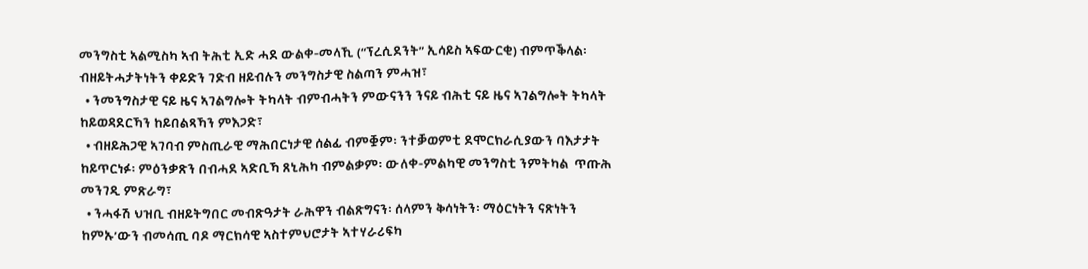መንግስቲ ኣልሚስካ ኣብ ትሕቲ ኢድ ሓደ ውልቀ-መላኺ (“ፕረሲደንት” ኢሳይስ ኣፍውርቂ) ብምጥቕላል፡ ብዘይትሓታትነትን ቀይድን ገድብ ዘይብሉን መንግስታዊ ስልጣን ምሓዝ፣
  • ንመንግስታዊ ናይ ዜና ኣገልግሎት ትካላት ብምብሓትን ምውናንን ንናይ ብሕቲ ናይ ዜና ኣገልግሎት ትካላት ከይወዳደርኻን ከይበልጻኻን ምእጋድ፣
  • ብዘይሕጋዊ ኣገባብ ምስጢራዊ ማሕበርነታዊ ሰልፊ ብምቛም፡ ንተቓወምቲ ደሞርክራሲያውን ባእታታት ከይጥርነፉ፡ ምዕንቃጽን በብሓደ ኣድቢኻ ጸኒሕካ ብምልቃም፡ ውለቀ-ምልካዊ መንግስቲ ንምትካል  ጥጡሕ መንገዲ ምጽራግ፣
  • ንሓፋሽ ህዝቢ ብዘይትግበር መብጽዓታት ራሕዋን ብልጽግናን፡ ሰላምን ቅሳነትን፡ ማዕርነትን ናጽነትን ከምኡ’ውን ብመሳጢ ባዶ ማርክሳዊ ኣስተምህሮታት ኣተሃራሪፍካ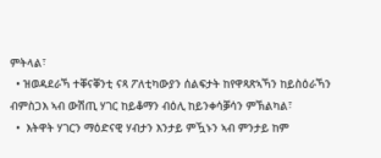ምትላል፣
  • ዝወዳደራኻ ተቐናቐንቲ ናጻ ፖለቲካውያን ሰልፍታት ከየዋጻጽኣኻን ከይስዕራኻን ብምስጋእ ኣብ ውሽጢ ሃገር ከይቆማን ብዕሊ ከይንቀሳቓሳን ምኽልካል፣
  •  እትዋት ሃገርን ማዕድናዊ ሃብታን እንታይ ምዃኑን ኣብ ምንታይ ከም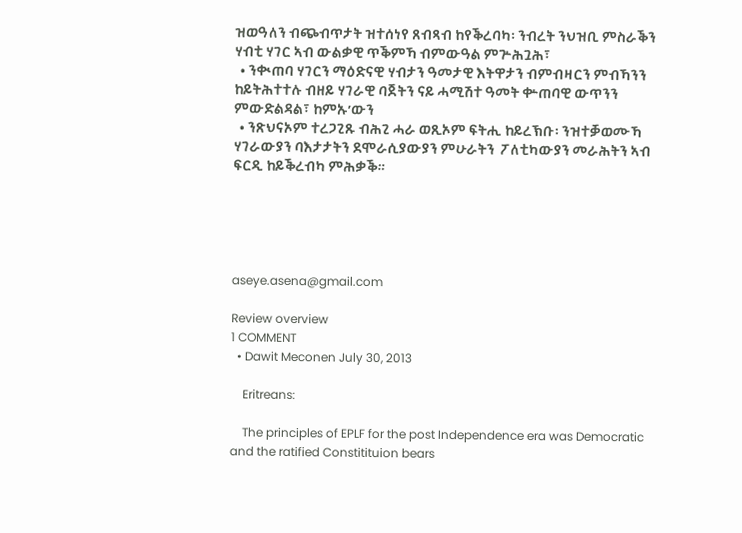ዝወዓለን ብጭብጥታት ዝተሰነየ ጸብጻብ ከየቕረባካ፡ ንብረት ንህዝቢ ምስራቕን ሃብቲ ሃገር ኣብ ውልቃዊ ጥቕምኻ ብምውዓል ምጕሕጓሕ፣
  • ንቊጠባ ሃገርን ማዕድናዊ ሃብታን ዓመታዊ እትዋታን ብምብዛርን ምብኻንን ከይትሕተተሉ ብዘይ ሃገራዊ ባጀትን ናይ ሓሚሽተ ዓመት ቍጠባዊ ውጥንን ምውድልዳል፣ ከምኡ’ውን
  • ንጽህናኦም ተረጋጊጹ ብሕጊ ሓራ ወጺኦም ፍትሒ ከይረኽቡ፡ ንዝተቓወሙኻ ሃገራውያን ባእታታትን ደሞራሲያውያን ምሁራትን  ፖለቲካውያን መራሕትን ኣብ ፍርዲ ከይቕረብካ ምሕቃቕ።





aseye.asena@gmail.com

Review overview
1 COMMENT
  • Dawit Meconen July 30, 2013

    Eritreans:

    The principles of EPLF for the post Independence era was Democratic and the ratified Constitituion bears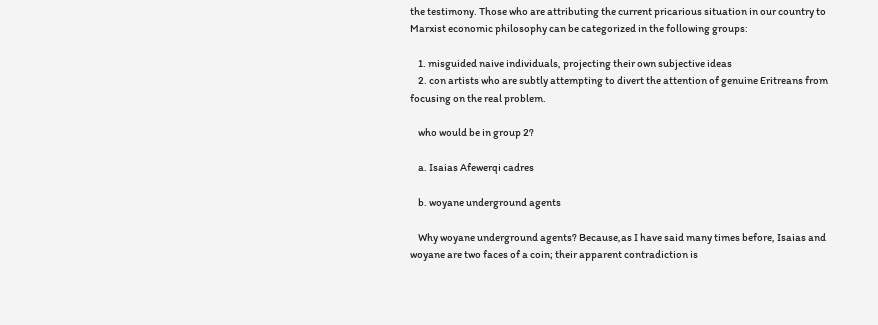the testimony. Those who are attributing the current pricarious situation in our country to Marxist economic philosophy can be categorized in the following groups:

    1. misguided naive individuals, projecting their own subjective ideas
    2. con artists who are subtly attempting to divert the attention of genuine Eritreans from focusing on the real problem.

    who would be in group 2?

    a. Isaias Afewerqi cadres

    b. woyane underground agents

    Why woyane underground agents? Because,as I have said many times before, Isaias and woyane are two faces of a coin; their apparent contradiction is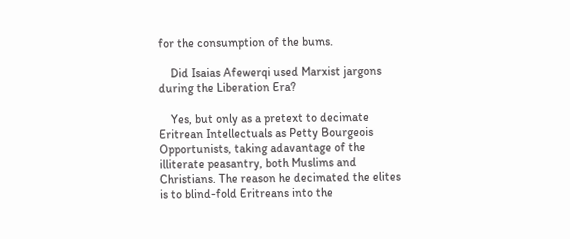for the consumption of the bums.

    Did Isaias Afewerqi used Marxist jargons during the Liberation Era?

    Yes, but only as a pretext to decimate Eritrean Intellectuals as Petty Bourgeois Opportunists, taking adavantage of the illiterate peasantry, both Muslims and Christians. The reason he decimated the elites is to blind-fold Eritreans into the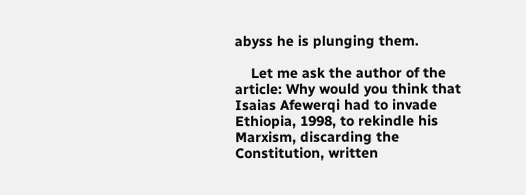abyss he is plunging them.

    Let me ask the author of the article: Why would you think that Isaias Afewerqi had to invade Ethiopia, 1998, to rekindle his Marxism, discarding the Constitution, written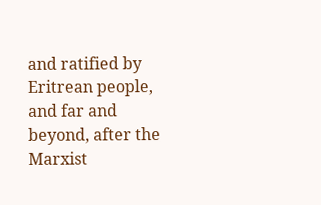and ratified by Eritrean people, and far and beyond, after the Marxist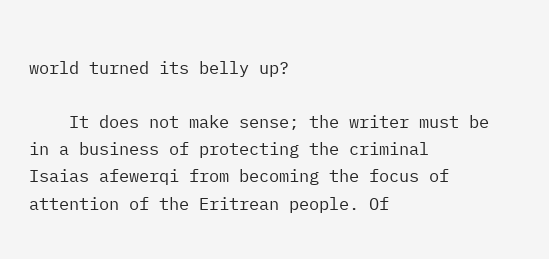world turned its belly up?

    It does not make sense; the writer must be in a business of protecting the criminal Isaias afewerqi from becoming the focus of attention of the Eritrean people. Of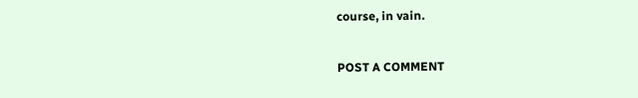course, in vain.

POST A COMMENT